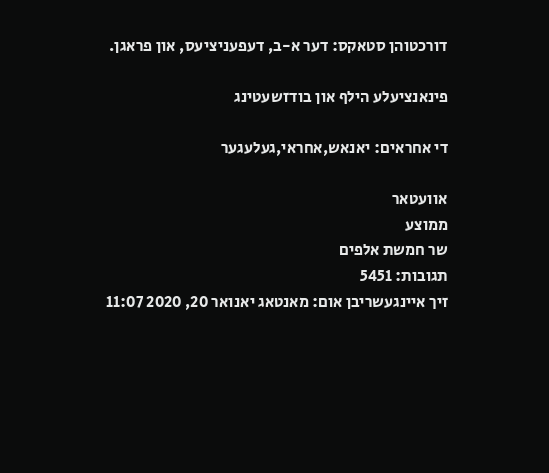דורכטוהן סטאקס: דער א-ב, דעפעניציעס, און פראגן.

פינאנציעלע הילף און בודזשעטינג

די אחראים: יאנאש,אחראי,געלעגער

אוועטאר
ממוצע
שר חמשת אלפים
תגובות: 5451
זיך איינגעשריבן אום: מאנטאג יאנואר 20, 2020 11:07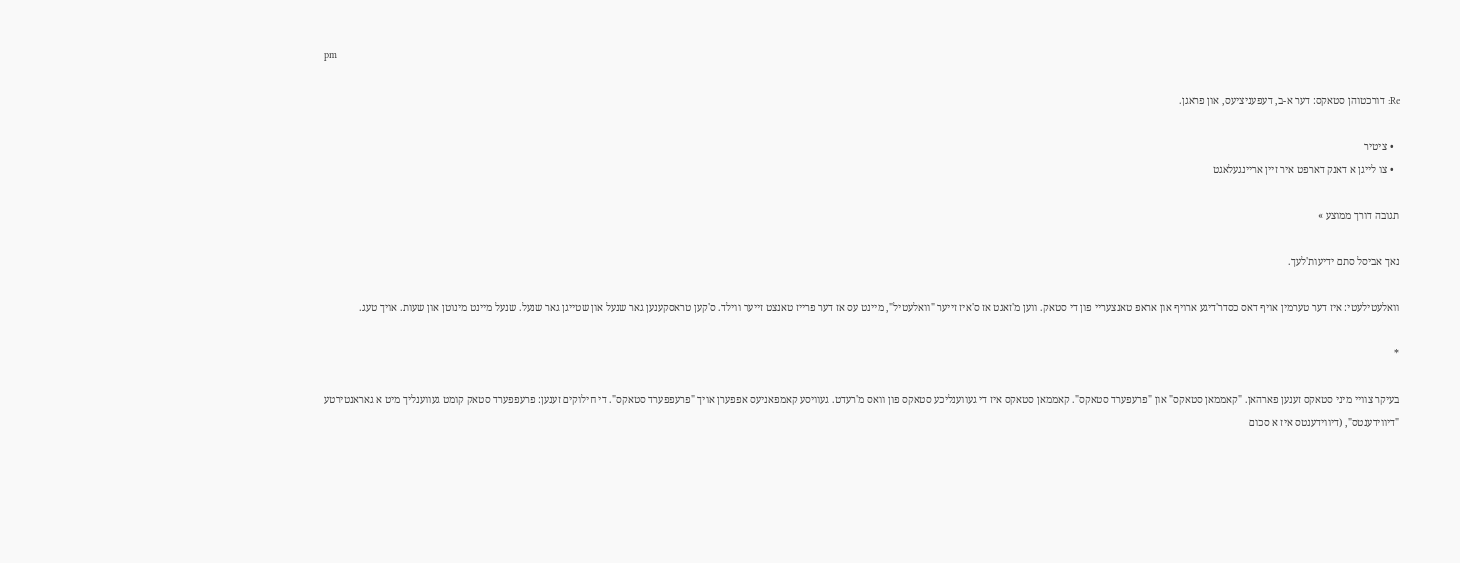pm

Re: דורכטוהן סטאקס: דער א-ב, דעפעניציעס, און פראגן.

  • ציטיר
  • צו לייגן א דאנק דארפט איר זיין אריינגעלאגט

תגובה דורך ממוצע »

נאך אביסל סתם ידיעות'לעך.

וואלעטילעטי: איז דער טערמין אויף דאס כסדר'דיגע ארויף און אראפ טאנצעריי פון די סטאק. ווען מ'זאגט אז ס'איז זייער "וואלעטיל", מיינט עס אז דער פרייז טאנצט זייער ווילד. ס'קען טראסקענען גאר שנעל און שטייגן גאר שנעל. שנעל מיינט מינוטן און שעות. אויך טעג.

*

בעיקר צוויי מיני סטאקס זענען פארהאן. "קאממאן סטאקס" און "פרעפערד סטאקס". קאממאן סטאקס איז די געווענליכע סטאקס פון וואס מ'רעדט. געוויסע קאמפאניעס אפפערן אויך "פרעפפערד סטאקס". די חילוקים זענען: פרעפפערד סטאק קומט געווענליך מיט א גאראנטירטע "דיווידענטס", (דיווידענטס איז א סכום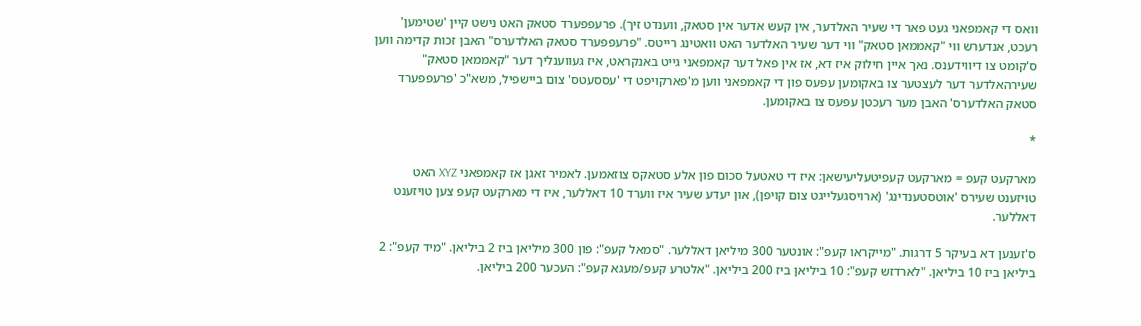וואס די קאמפאני געט פאר די שעיר האלדער, אין קעש אדער אין סטאק, ווענדט זיך). פרעפפערד סטאק האט נישט קיין 'שטימען' רעכט, אנדערש ווי "קאממאן סטאק" ווי דער שעיר האלדער האט וואטינג רייטס. "פרעפפערד סטאק האלדערס" האבן זכות קדימה ווען ס'קומט צו דיווידענס. נאך איין חילוק איז דא, אז אין פאל דער קאמפאני גייט באנקראט, איז געווענליך דער "קאממאן סטאק" שעירהאלדער דער לעצטער צו באקומען עפעס פון די קאמפאני ווען מ'פארקויפט די 'עססעטס' צום ביישפיל, משא"כ 'פרעפפערד סטאק האלדערס' האבן מער רעכטן עפעס צו באקומען.

*

מארקעט קעפ = מארקעט קעפיטעליעישאן: איז די טאטעל סכום פון אלע סטאקס צוזאמען. לאמיר זאגן אז קאמפאני XYZ האט טויזענט שעירס 'אוטסטענדינג' (ארויסגעלייגט צום קויפן), און יעדע שעיר איז ווערד 10 דאללער, איז די מארקעט קעפ צען טויזענט דאללער.

ס'זענען דא בעיקר 5 דרגות. "מייקראו קעפ": אונטער 300 מיליאן דאללער. "סמאל קעפ": פון 300 מיליאן ביז 2 ביליאן. "מיד קעפ": 2 ביליאן ביז 10 ביליאן. "לארדזש קעפ": 10 ביליאן ביז 200 ביליאן. "אלטרע קעפ/מעגא קעפ": העכער 200 ביליאן.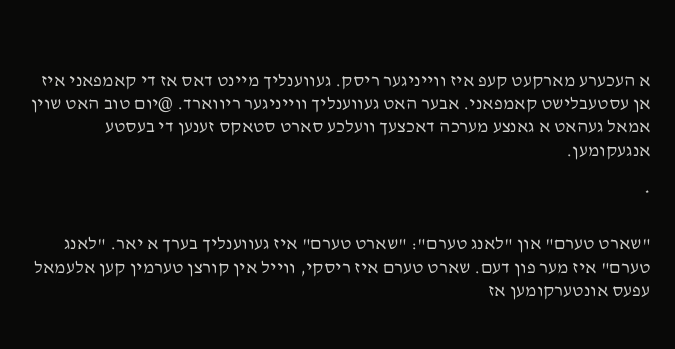א העכערע מארקעט קעפ איז ווייניגער ריסק. געווענליך מיינט דאס אז די קאמפאני איז אן עסטעבלישט קאמפאני. אבער האט געווענליך ווייניגער ריווארד. @יום טוב האט שוין אמאל געהאט א גאנצע מערכה דאכצעך וועלכע סארט סטאקס זענען די בעסטע אנגעקומען.

*

"שארט טערם" און "לאנג טערם": "שארט טערם" איז געווענליך בערך א יאר. "לאנג טערם" איז מער פון דעם. שארט טערם איז ריסקי, ווייל אין קורצן טערמין קען אלעמאל עפעס אונטערקומען אז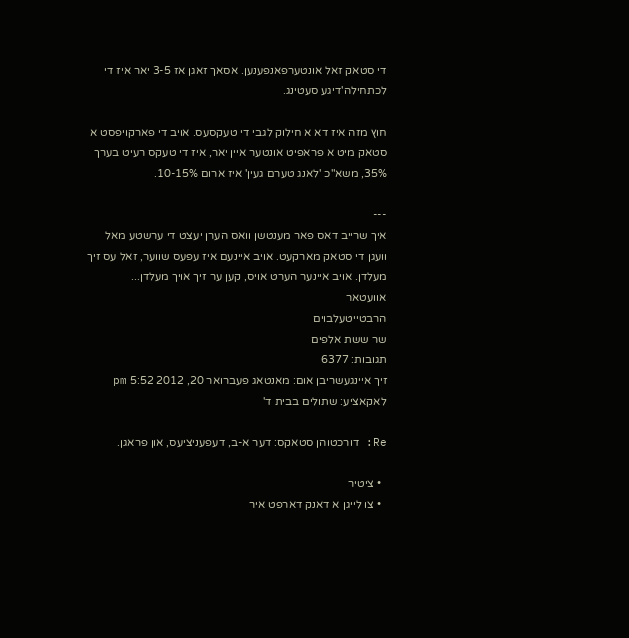די סטאק זאל אונטערפאנפענען. אסאך זאגן אז 3-5 יאר איז די לכתחילה'דיגע סעטינג.

חוץ מזה איז דא א חילוק לגבי די טעקסעס. אויב די פארקויפסט א סטאק מיט א פראפיט אונטער איין יאר, איז די טעקס רעיט בערך 35%, משא"כ 'לאנג טערם געין' איז ארום 10-15%.

---
איך שרייב דאס פאר מענטשן וואס הערן יעצט די ערשטע מאל וועגן די סטאק מארקעט. אויב איינעם איז עפעס שווער, זאל עס זיך מעלדן. אויב איינער הערט אויס, קען ער זיך אויך מעלדן...
אוועטאר
הרבטייטעלבוים
שר ששת אלפים
תגובות: 6377
זיך איינגעשריבן אום: מאנטאג פעברואר 20, 2012 5:52 pm
לאקאציע: שתולים בבית ד'

Re: דורכטוהן סטאקס: דער א-ב, דעפעניציעס, און פראגן.

  • ציטיר
  • צו לייגן א דאנק דארפט איר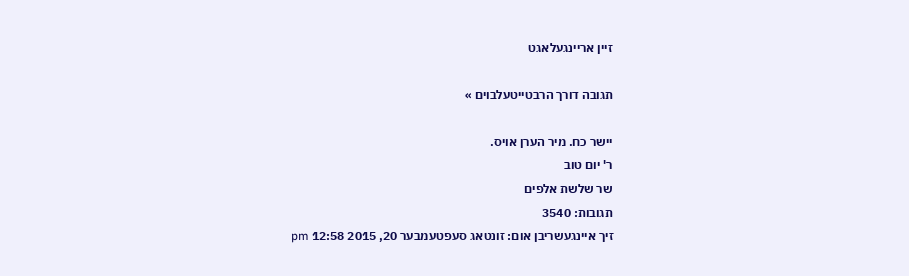זיין אריינגעלאגט

תגובה דורך הרבטייטעלבוים »

יישר כח. מיר הערן אויס.
ר' יום טוב
שר שלשת אלפים
תגובות: 3540
זיך איינגעשריבן אום: זונטאג סעפטעמבער 20, 2015 12:58 pm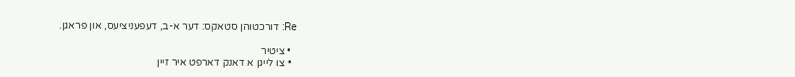Re: דורכטוהן סטאקס: דער א-ב, דעפעניציעס, און פראגן.

  • ציטיר
  • צו לייגן א דאנק דארפט איר זיין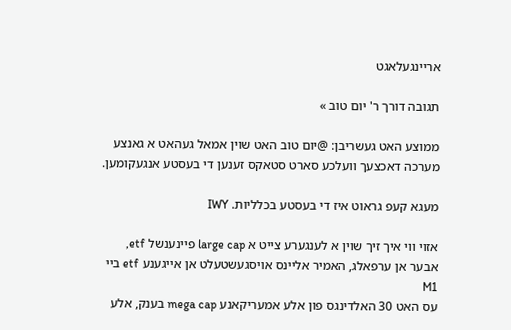אריינגעלאגט

תגובה דורך ר' יום טוב »

ממוצע האט געשריבן: @יום טוב האט שוין אמאל געהאט א גאנצע מערכה דאכצעך וועלכע סארט סטאקס זענען די בעסטע אנגעקומען.

מעגא קעפ גראוט איז די בעסטע בכלליות. IWY

אזוי ווי איך זיך שוין א לענגערע צייט א large cap פיינענשל etf, אבער אן ערפאלג, האמיר אליינס אויסגעשטעלט אן אייגענע etf ביי M1
עס האט 30 האלדינגס פון אלע אמעריקאנע mega cap בענק, אלע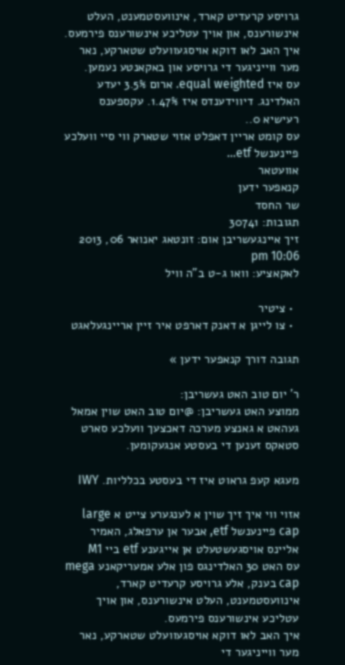גרויסע קרעדיט קארד, אינוועסטמענט, העלט אינשורענס, און אויך עטליכע אינשורענס פירמעס.
איך האב לאו דוקא אויסגעוועלט שטארקע, נאר מער ווייניגער די גרויסע און באקאנטע נעמען.
עס איז equal weighted. ארום 3.5% יעדע האלדינג. דיווידענדס איז 1.47%. עקספענס רעישיא 0..
עס קומט אריין דאפלט אזוי שטארק ווי סיי וועלכע פיינענשל etf...
אוועטאר
קנאפער ידען
שר החסד
תגובות: 30741
זיך איינגעשריבן אום: זונטאג יאנואר 06, 2013 10:06 pm
לאקאציע: וואו ג-ט ב"ה וויל

  • ציטיר
  • צו לייגן א דאנק דארפט איר זיין אריינגעלאגט

תגובה דורך קנאפער ידען »

ר' יום טוב האט געשריבן:
ממוצע האט געשריבן: @יום טוב האט שוין אמאל געהאט א גאנצע מערכה דאכצעך וועלכע סארט סטאקס זענען די בעסטע אנגעקומען.

מעגא קעפ גראוט איז די בעסטע בכלליות. IWY

אזוי ווי איך זיך שוין א לענגערע צייט א large cap פיינענשל etf, אבער אן ערפאלג, האמיר אליינס אויסגעשטעלט אן אייגענע etf ביי M1
עס האט 30 האלדינגס פון אלע אמעריקאנע mega cap בענק, אלע גרויסע קרעדיט קארד, אינוועסטמענט, העלט אינשורענס, און אויך עטליכע אינשורענס פירמעס.
איך האב לאו דוקא אויסגעוועלט שטארקע, נאר מער ווייניגער די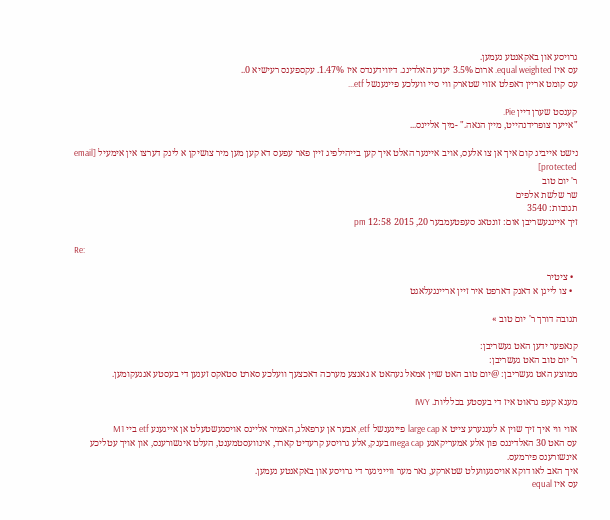גרויסע און באקאנטע נעמען.
עס איז equal weighted. ארום 3.5% יעדע האלדינג. דיווידענדס איז 1.47%. עקספענס רעישיא 0..
עס קומט אריין דאפלט אזוי שטארק ווי סיי וועלכע פיינענשל etf...

קענסט שערן דיין Pie.
"אייער צופרידנהייט, מיין הנאה." -מיך אליינס...

נישט אייביג קום איך אן צו אלעס, אויב איינער האלט איך קען בייהילפיג זיין פאר עפעס דא קען מען מיר צושיקן א לינק דערצו אין אימעיל [email protected]
ר' יום טוב
שר שלשת אלפים
תגובות: 3540
זיך איינגעשריבן אום: זונטאג סעפטעמבער 20, 2015 12:58 pm

Re:

  • ציטיר
  • צו לייגן א דאנק דארפט איר זיין אריינגעלאגט

תגובה דורך ר' יום טוב »

קנאפער ידען האט געשריבן:
ר' יום טוב האט געשריבן:
ממוצע האט געשריבן: @יום טוב האט שוין אמאל געהאט א גאנצע מערכה דאכצעך וועלכע סארט סטאקס זענען די בעסטע אנגעקומען.

מעגא קעפ גראוט איז די בעסטע בכלליות. IWY

אזוי ווי איך זיך שוין א לענגערע צייט א large cap פיינענשל etf, אבער אן ערפאלג, האמיר אליינס אויסגעשטעלט אן אייגענע etf ביי M1
עס האט 30 האלדינגס פון אלע אמעריקאנע mega cap בענק, אלע גרויסע קרעדיט קארד, אינוועסטמענט, העלט אינשורענס, און אויך עטליכע אינשורענס פירמעס.
איך האב לאו דוקא אויסגעוועלט שטארקע, נאר מער ווייניגער די גרויסע און באקאנטע נעמען.
עס איז equal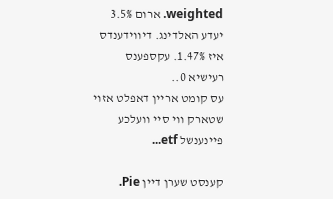weighted. ארום 3.5% יעדע האלדינג. דיווידענדס איז 1.47%. עקספענס רעישיא 0..
עס קומט אריין דאפלט אזוי שטארק ווי סיי וועלכע פיינענשל etf...

קענסט שערן דיין Pie.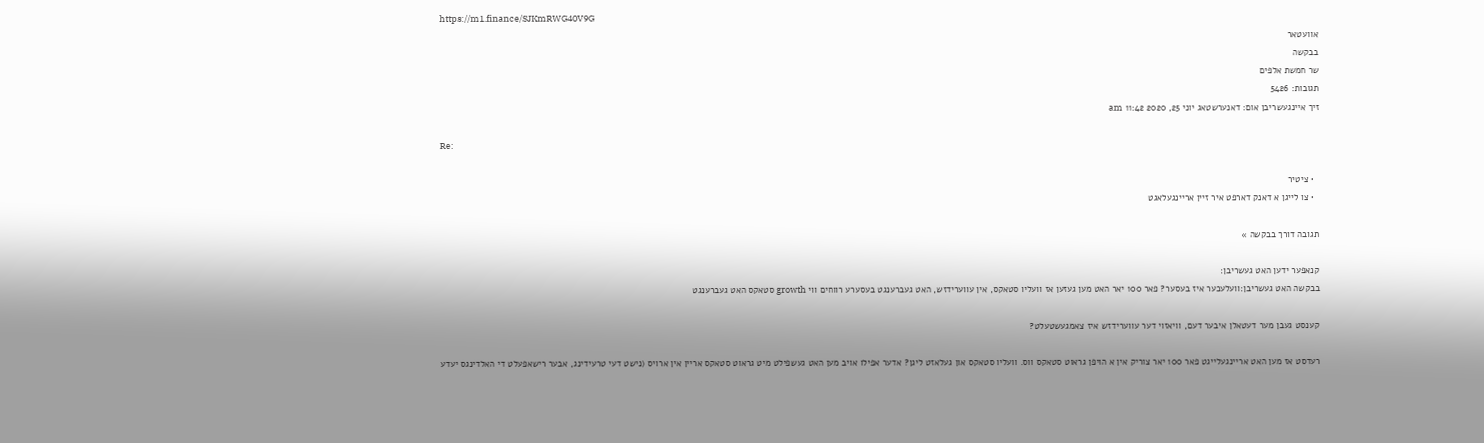https://m1.finance/SJKmRWG40V9G
אוועטאר
בבקשה
שר חמשת אלפים
תגובות: 5426
זיך איינגעשריבן אום: דאנערשטאג יוני 25, 2020 11:42 am

Re:

  • ציטיר
  • צו לייגן א דאנק דארפט איר זיין אריינגעלאגט

תגובה דורך בבקשה »

קנאפער ידען האט געשריבן:
בבקשה האט געשריבן:וועלעכער איז בעסער? פאר 100 יאר האט מען געזען אז וועליו סטאקס, אין עווערידזש, האט געברענגט בעסערע רווחים ווי growth סטאקס האט געברענגט

קענסט געבן מער דעטאלן איבער דעם, וויאזוי דער עווערידזש איז צאמגעשטעלט?

רעדסט אז מען האט אריינגעלייגט פאר 100 יאר צוריק אין א הויפן גראוט סטאקס ווס. וועליו סטאקס און געלאזט ליגן? אדער אפילו אויב מען האט געשפילט מיט גראוט סטאקס אריין אין ארויס (נישט דעי טרעידינג, אבער רישאפעלט די האלדינגס יעדע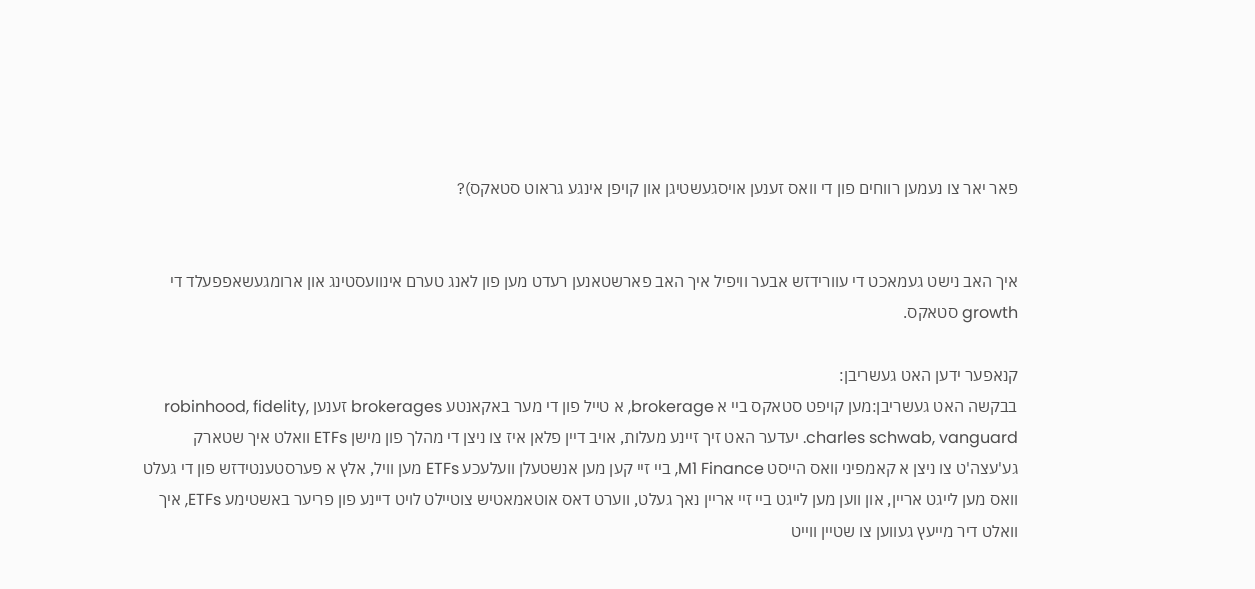פאר יאר צו נעמען רווחים פון די וואס זענען אויסגעשטיגן און קויפן אינגע גראוט סטאקס)?


איך האב נישט געמאכט די עוורידזש אבער וויפיל איך האב פארשטאנען רעדט מען פון לאנג טערם אינוועסטינג און ארומגעשאפפעלד די growth סטאקס.

קנאפער ידען האט געשריבן:
בבקשה האט געשריבן:מען קויפט סטאקס ביי א brokerage, א טייל פון די מער באקאנטע brokerages זענען robinhood, fidelity, charles schwab, vanguard. יעדער האט זיך זיינע מעלות, אויב דיין פלאן איז צו ניצן די מהלך פון מישן ETFs וואלט איך שטארק גע'עצה'ט צו ניצן א קאמפיני וואס הייסט M1 Finance, ביי זיי קען מען אנשטעלן וועלעכע ETFs מען וויל, אלץ א פערסטענטידזש פון די געלט וואס מען לייגט אריין, און ווען מען לייגט ביי זיי אריין נאך געלט, ווערט דאס אוטאמאטיש צוטיילט לויט דיינע פון פריער באשטימע ETFs, איך וואלט דיר מייעץ געווען צו שטיין ווייט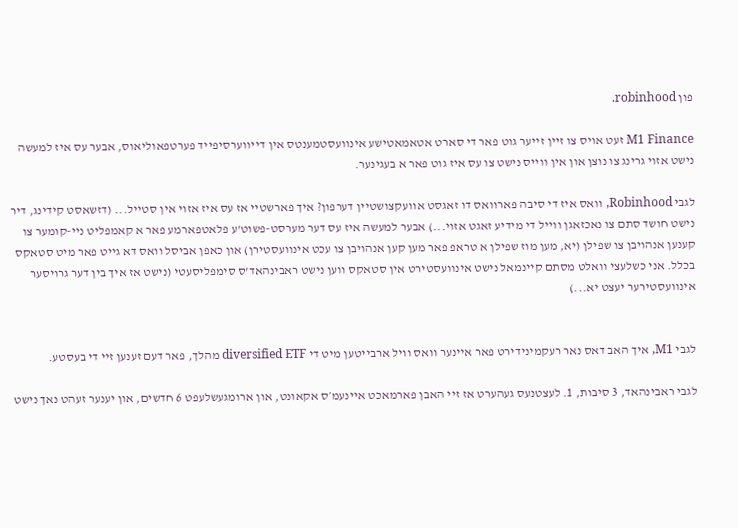פון robinhood.

M1 Finance זעט אויס צו זיין זייער גוט פאר די סארט אטאמאטישע אינוועסטמענטס אין דייווערסיפייד פערטפאוליאוס, אבער עס איז למעשה נישט אזוי גרינג צו נוצן און אין ווייס נישט צו עס איז גוט פאר א בעגינער.

לגבי Robinhood, וואס איז די סיבה פארוואס דו זאגסט אוועקצושטיין דערפון? איך פארשטיי אז עס איז אזוי אין סטייל... (דזשאסט קידינג, דיר נישט חושד סתם צו נאכזאגן ווייל די מידיע זאגט אזוי...) אבער למעשה איז עס דער מערסט-פשוט'ע פלאטפארמע פאר א קאמפליט ניי-קומער צו קענען אנהויבן צו שפילן (יא, מען מוז שפילן א טראפ פאר מען קען אנהויבן צו עכט אינוועסטירן) און כאפן אביסל וואס דא גייט פאר מיט סטאקס בכלל. אני כשלעצי וואלט מסתם קיינמאל נישט אינוועסטירט אין סטאקס ווען נישט ראבינהאד'ס סימפליסעטי (נישט אז איך בין דער גרויסער אינוועסטירער יעצט יא...)


לגבי M1, איך האב דאס נאר רעקמינידירט פאר איינער וואס וויל ארבייטען מיט די diversified ETF מהלך, פאר דעם זענען זיי די בעסטע.

לגבי ראבינהאד, 3 סיבות, 1. לעצטנעס געהערט אז זיי האבן פארמאכט איינעמ׳ס אקאונט, און ארומגעשלעפט 6 חדשים, און יענער זעהט נאך נישט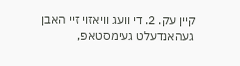קיין עק. 2. די וועג וויאזוי זיי האבן געהאנדעלט געימסטאפ,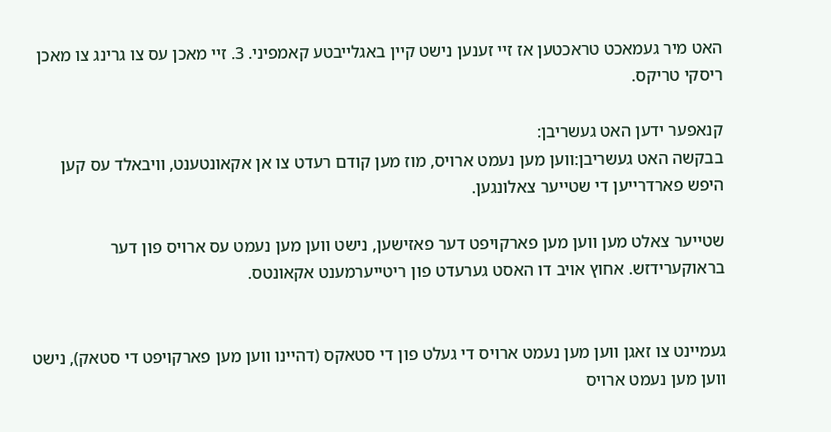האט מיר געמאכט טראכטען אז זיי זענען נישט קיין באגלייבטע קאמפיני. 3. זיי מאכן עס צו גרינג צו מאכן ריסקי טריקס.

קנאפער ידען האט געשריבן:
בבקשה האט געשריבן:ווען מען נעמט ארויס, מוז מען קודם רעדט צו אן אקאונטענט, וויבאלד עס קען היפש פארדרייען די שטייער צאלונגען.

שטייער צאלט מען ווען מען פארקויפט דער פאזישען, נישט ווען מען נעמט עס ארויס פון דער בראוקערידזש. אחוץ אויב דו האסט גערעדט פון ריטייערמענט אקאונטס.


געמיינט צו זאגן ווען מען נעמט ארויס די געלט פון די סטאקס (דהיינו ווען מען פארקויפט די סטאק), נישט ווען מען נעמט ארויס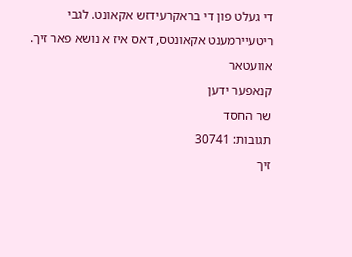די געלט פון די בראקרעידזש אקאונט. לגבי ריטעיירמענט אקאונטס, דאס איז א נושא פאר זיך.
אוועטאר
קנאפער ידען
שר החסד
תגובות: 30741
זיך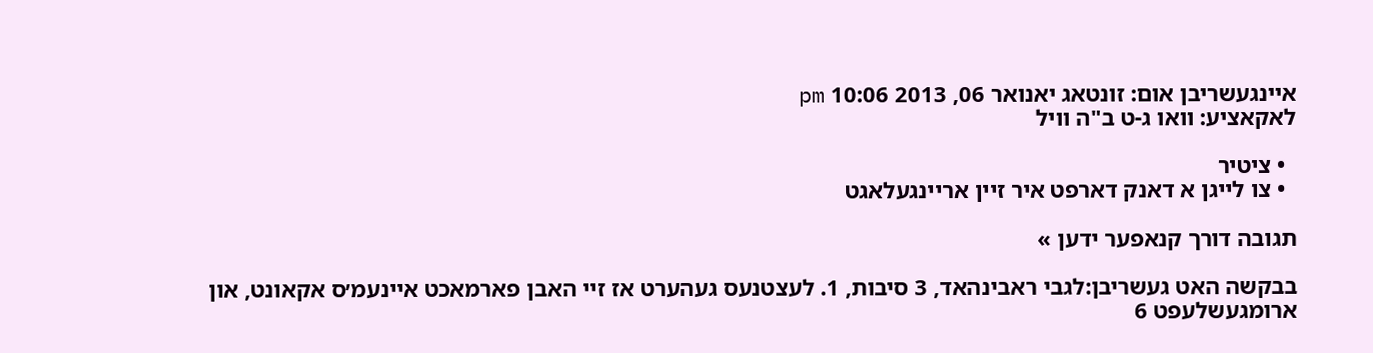איינגעשריבן אום: זונטאג יאנואר 06, 2013 10:06 pm
לאקאציע: וואו ג-ט ב"ה וויל

  • ציטיר
  • צו לייגן א דאנק דארפט איר זיין אריינגעלאגט

תגובה דורך קנאפער ידען »

בבקשה האט געשריבן:לגבי ראבינהאד, 3 סיבות, 1. לעצטנעס געהערט אז זיי האבן פארמאכט איינעמ׳ס אקאונט, און ארומגעשלעפט 6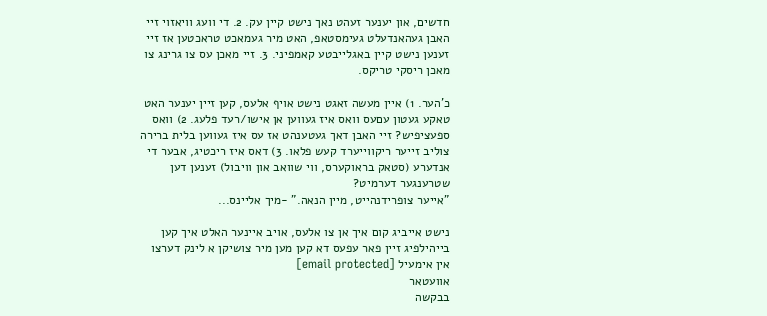חדשים, און יענער זעהט נאך נישט קיין עק. 2. די וועג וויאזוי זיי האבן געהאנדעלט געימסטאפ, האט מיר געמאכט טראכטען אז זיי זענען נישט קיין באגלייבטע קאמפיני. 3. זיי מאכן עס צו גרינג צו מאכן ריסקי טריקס.

כ'הער. 1) איין מעשה זאגט נישט אויף אלעס, קען זיין יענער האט טאקע געטון עםעס וואס איז געווען אן אישו/רעד פלעג. 2) וואס ספעציפיש? זיי האבן דאך געטענהט אז עס איז געווען בלית ברירה צוליב זייער ריקווייערד קעש פלאו. 3) דאס איז ריכטיג, אבער די אנדערע (סטאק בראוקערס, ווי שוואב און וויבול) זענען דען שטרענגער דערמיט?
"אייער צופרידנהייט, מיין הנאה." -מיך אליינס...

נישט אייביג קום איך אן צו אלעס, אויב איינער האלט איך קען בייהילפיג זיין פאר עפעס דא קען מען מיר צושיקן א לינק דערצו אין אימעיל [email protected]
אוועטאר
בבקשה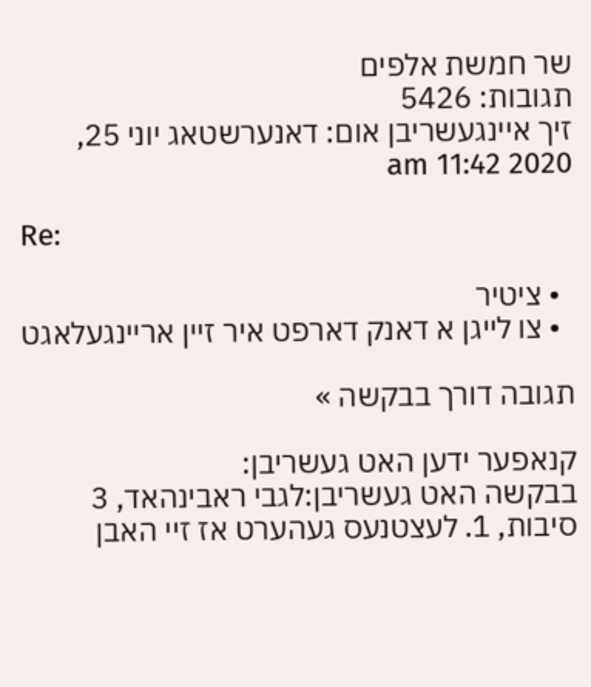שר חמשת אלפים
תגובות: 5426
זיך איינגעשריבן אום: דאנערשטאג יוני 25, 2020 11:42 am

Re:

  • ציטיר
  • צו לייגן א דאנק דארפט איר זיין אריינגעלאגט

תגובה דורך בבקשה »

קנאפער ידען האט געשריבן:
בבקשה האט געשריבן:לגבי ראבינהאד, 3 סיבות, 1. לעצטנעס געהערט אז זיי האבן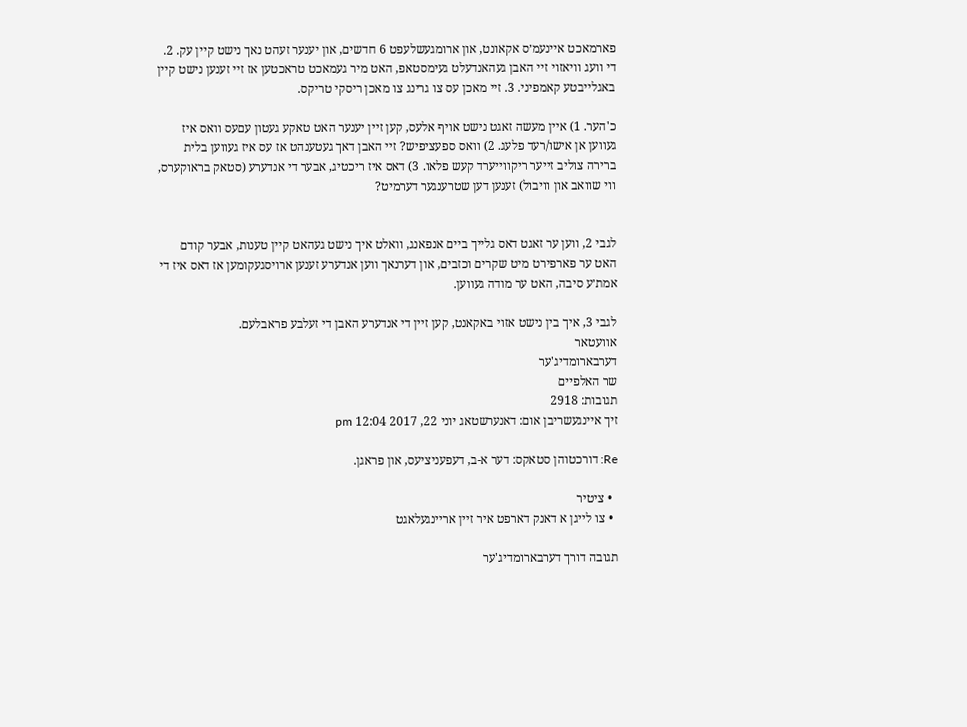פארמאכט איינעמ׳ס אקאונט, און ארומגעשלעפט 6 חדשים, און יענער זעהט נאך נישט קיין עק. 2. די וועג וויאזוי זיי האבן געהאנדעלט געימסטאפ, האט מיר געמאכט טראכטען אז זיי זענען נישט קיין באגלייבטע קאמפיני. 3. זיי מאכן עס צו גרינג צו מאכן ריסקי טריקס.

כ'הער. 1) איין מעשה זאגט נישט אויף אלעס, קען זיין יענער האט טאקע געטון עםעס וואס איז געווען אן אישו/רעד פלעג. 2) וואס ספעציפיש? זיי האבן דאך געטענהט אז עס איז געווען בלית ברירה צוליב זייער ריקווייערד קעש פלאו. 3) דאס איז ריכטיג, אבער די אנדערע (סטאק בראוקערס, ווי שוואב און וויבול) זענען דען שטרענגער דערמיט?


לגבי 2, ווען ער זאגט דאס גלייך ביים אנפאנג, וואלט איך נישט געהאט קיין טענות, אבער קודם האט ער פארפירט מיט שקרים וכזבים, און דערנאך ווען אנדערע זענען ארויסגעקומען אז דאס איז די אמת׳ע סיבה, האט ער מודה געווען.

לגבי 3, איך בין נישט אזוי באקאנט, קען זיין די אנדערע האבן די זעלבע פראבלעם.
אוועטאר
דערבארומדיג'ער
שר האלפיים
תגובות: 2918
זיך איינגעשריבן אום: דאנערשטאג יוני 22, 2017 12:04 pm

Re: דורכטוהן סטאקס: דער א-ב, דעפעניציעס, און פראגן.

  • ציטיר
  • צו לייגן א דאנק דארפט איר זיין אריינגעלאגט

תגובה דורך דערבארומדיג'ער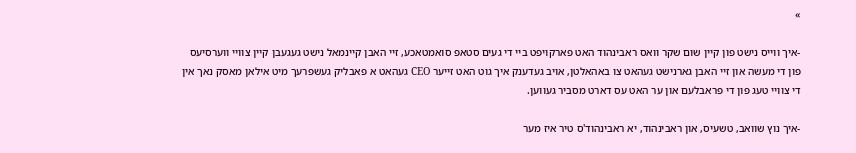»

-איך ווייס נישט פון קיין שום שקר וואס ראבינהוד האט פארקויפט ביי די געים סטאפ סואמטאכע, זיי האבן קיינמאל נישט געגעבן קיין צוויי ווערסיעס פון די מעשה און זיי האבן גארנישט געהאט צו באהאלטן, אויב געדענק איך גוט האט זייער CEO געהאט א פאבליק געשפרעך מיט אילאן מאסק נאך אין די צוויי טעג פון די פראבלעם און ער האט עס דארט מסביר געווען.

-איך נוץ שוואב, טשעיס, און ראבינהוד, יא ראבינהוד'ס טיר איז מער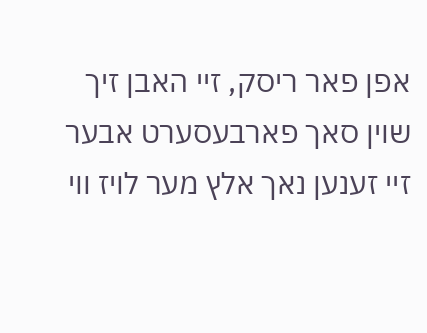אפן פאר ריסק, זיי האבן זיך שוין סאך פארבעסערט אבער זיי זענען נאך אלץ מער לויז ווי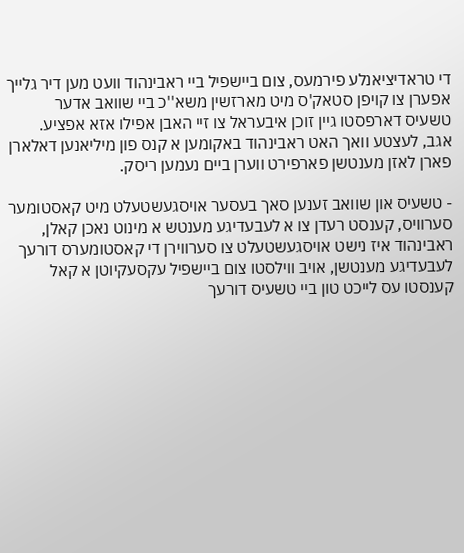די טראדיציאנלע פירמעס, צום ביישפיל ביי ראבינהוד וועט מען דיר גלייך אפערן צו קויפן סטאק'ס מיט מארזשין משא''כ ביי שוואב אדער טשעיס דארפסטו גיין זוכן איבעראל צו זיי האבן אפילו אזא אפציע.
אגב, לעצטע וואך האט ראבינהוד באקומען א קנס פון מיליאנען דאלארן פארן לאזן מענטשן פארפירט ווערן ביים נעמען ריסק.

- טשעיס און שוואב זענען סאך בעסער אויסגעשטעלט מיט קאסטומער סערוויס, קענסט רעדן צו א לעבעדיגע מענטש א מינוט נאכן קאלן, ראבינהוד איז נישט אויסגעשטעלט צו סערווירן די קאסטומערס דורעך לעבעדיגע מענטשן, אויב ווילסטו צום ביישפיל עקסעקיוטן א קאל קענסטו עס לייכט טון ביי טשעיס דורעך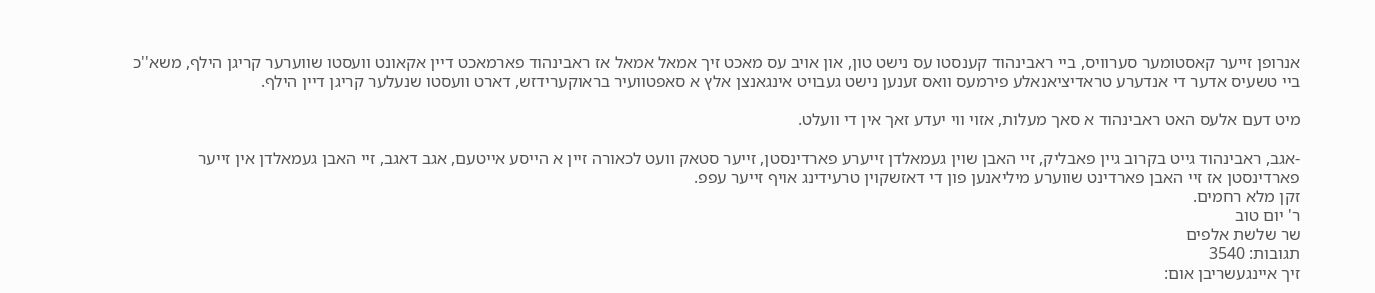אנרופן זייער קאסטומער סערוויס, ביי ראבינהוד קענסטו עס נישט טון, און אויב עס מאכט זיך אמאל אמאל אז ראבינהוד פארמאכט דיין אקאונט וועסטו שווערער קריגן הילף, משא''כ ביי טשעיס אדער די אנדערע טראדיציאנאלע פירמעס וואס זענען נישט געבויט אינגאנצן אלץ א סאפטוועיר בראוקערידזש, דארט וועסטו שנעלער קריגן דיין הילף.

מיט דעם אלעס האט ראבינהוד א סאך מעלות, אזוי ווי יעדע זאך אין די וועלט.

-אגב, ראבינהוד גייט בקרוב גיין פאבליק, זיי האבן שוין געמאלדן זייערע פארדינסטן, זייער סטאק וועט לכאורה זיין א הייסע אייטעם, אגב דאגב, זיי האבן געמאלדן אין זייער פארדינסטן אז זיי האבן פארדינט שווערע מיליאנען פון די דאזשקוין טרעידינג אויף זייער עפפ.
זקן מלא רחמים.
ר' יום טוב
שר שלשת אלפים
תגובות: 3540
זיך איינגעשריבן אום: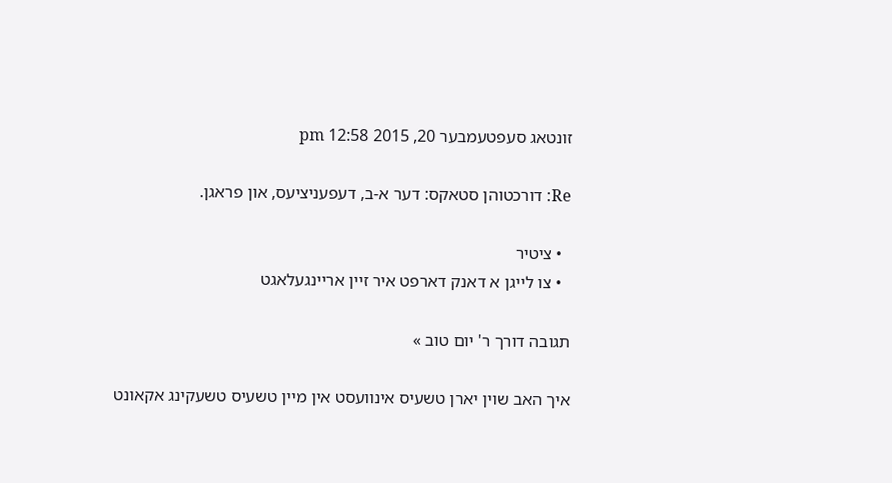זונטאג סעפטעמבער 20, 2015 12:58 pm

Re: דורכטוהן סטאקס: דער א-ב, דעפעניציעס, און פראגן.

  • ציטיר
  • צו לייגן א דאנק דארפט איר זיין אריינגעלאגט

תגובה דורך ר' יום טוב »

איך האב שוין יארן טשעיס אינוועסט אין מיין טשעיס טשעקינג אקאונט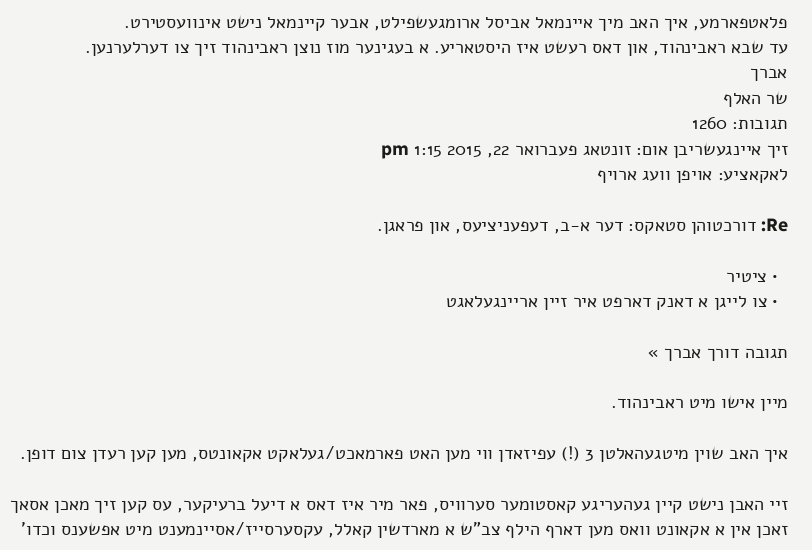פלאטפארמע, איך האב מיך איינמאל אביסל ארומגעשפילט, אבער קיינמאל נישט אינוועסטירט.
עד שבא ראבינהוד, און דאס רעשט איז היסטאריע. א בעגינער מוז נוצן ראבינהוד זיך צו דערלערנען.
אברך
שר האלף
תגובות: 1260
זיך איינגעשריבן אום: זונטאג פעברואר 22, 2015 1:15 pm
לאקאציע: אויפן וועג ארויף

Re: דורכטוהן סטאקס: דער א-ב, דעפעניציעס, און פראגן.

  • ציטיר
  • צו לייגן א דאנק דארפט איר זיין אריינגעלאגט

תגובה דורך אברך »

מיין אישו מיט ראבינהוד.

איך האב שוין מיטגעהאלטן 3 (!) עפיזאדן ווי מען האט פארמאכט/געלאקט אקאונטס, מען קען רעדן צום דופן.

זיי האבן נישט קיין געהעריגע קאסטומער סערוויס, פאר מיר איז דאס א דיעל ברעיקער, עס קען זיך מאכן אסאך זאכן אין א אקאונט וואס מען דארף הילף צב"ש א מארדשין קאלל, עקסערסייז/אסיינמענט מיט אפשענס וכדו'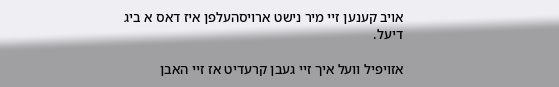אויב קענען זיי מיר נישט ארויסהעלפן איז דאס א ביג דיעל.

אזויפיל וועל איך זיי געבן קרעדיט אז זיי האבן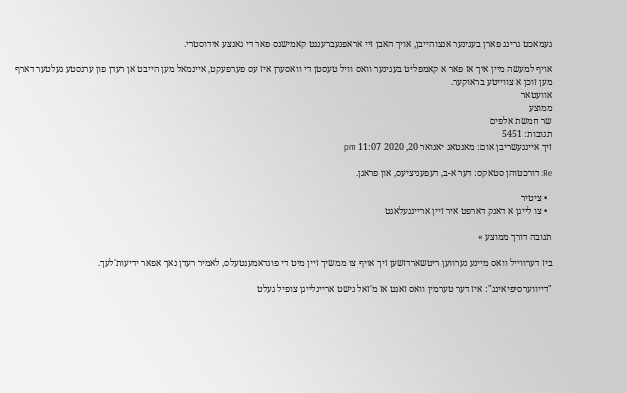געמאכט גרינג פארן בעגינער אנצוהייבן, אויך האבן זיי אראפגעברענגט קאמישנס פאר די גאנצע אידוסטרי.

אויף למעשה מיין איך אז פאר א קאמפליט בעגינער וואס וויל טעסטן די וואסערן איז עס פערפעקט, איינמאל מען הייבט אן רעדן פון ערנסטע געלטער דארף מען זוכן א צווייטע בראוקער.
אוועטאר
ממוצע
שר חמשת אלפים
תגובות: 5451
זיך איינגעשריבן אום: מאנטאג יאנואר 20, 2020 11:07 pm

Re: דורכטוהן סטאקס: דער א-ב, דעפעניציעס, און פראגן.

  • ציטיר
  • צו לייגן א דאנק דארפט איר זיין אריינגעלאגט

תגובה דורך ממוצע »

ביז דערווייל וואס מיינע נערווען ריטשארדזשען זיך אויף צו ממשיך זיין מיט די פונדאמענטעלס, לאמיר רעדן נאך אפאר ידיעות'לעך.

"דייווערסיפיאינג": איז דער טערמין וואס זאגט אז מ'זאל נישט אריינלייגן צופיל געלט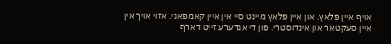אויף איין פלאץ. און איין פלאץ מיינט סיי אין איין קאמפאני. אזוי אויך אין איין סעקטאר און אינדוסטרי. פון די אנדערע זייט דארף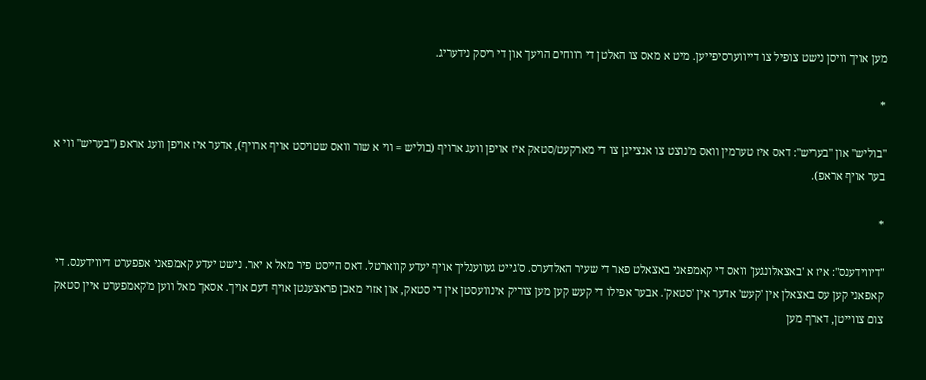מען אויך וויסן נישט צופיל צו דייווערסיפייען. מיט א מאס צו האלטן די רווחים הויעך און די ריסק נידעריג.

*

"בוליש" און "בעריש": דאס איז טערמין וואס מ'נוצט צו אנצייגן צו די מארקעט/סטאק איז אויפן וועג ארויף (בוליש = ווי א שור וואס שטויסט אויף ארויף), אדער איז אויפן וועג אראפ ("בעריש" ווי א בער אויף אראפ).

*

"דיווידענס": איז א 'באצאלונגען' וואס די קאמפאני באצאלט פאר די שעיר האלדערס. ס'גייט געווענליך אויף יעדע קווארטל. דאס הייסט פיר מאל א יאר. נישט יעדע קאמפאני אפפערט דיווידענס. די קאפאני קען עס באצאלן אין 'קעש' אדער אין 'סטאק'. אבער אפילו די קעש קען מען צוריק אינוועסטן אין די סטאק, און אזוי מאכן פראצענטן אויף דעם אויך. אסאך מאל ווען מ'קאמפערט איין סטאק צום צווייטן, דארף מען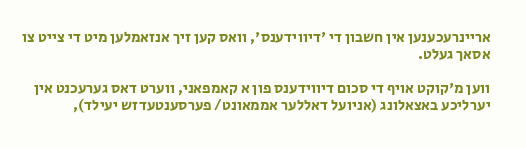אריינרעכענען אין חשבון די 'דיווידענס', וואס קען זיך אנזאמלען מיט די צייט צו אסאך געלט.

ווען מ'קוקט אויף די סכום דיווידענס פון א קאמפאני, ווערט דאס גערעכנט אין יערליכע באצאלונג (אניועל דאללער אממאונט/ פערסענטעדזש יעילד),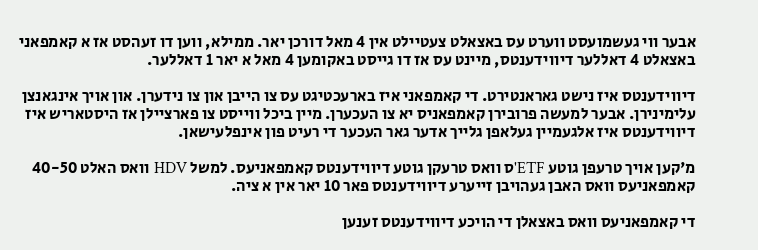אבער ווי געשמועסט ווערט עס באצאלט צעטיילט אין 4 מאל דורכן יאר. ממילא, ווען דו זעהסט אז א קאמפאני באצאלט 4 דאללער דיווידענטס, מיינט עס אז דו גייסט באקומען 4 מאל א יאר 1 דאללער.

דיווידענטס איז נישט גאראנטירט. די קאמפאני איז בארעכטיגט עס צו הייבן און צו נידערן. און אויך אינגאנצן עלימינירן. אבער למעשה פרובירן קאמפאניס יא צו העכערן. מיין ביכל ווייסט צו פארציילן אז היסטאריש איז דיווידענטס איז אלגעמיין געלאפן גלייך אדער גאר העכער די רעיט פון אינפלעישאן.

מ'קען אויך טרעפן גוטע ETF'ס וואס טרעקן גוטע דיווידענטס קאמפאניעס. למשל HDV וואס האלט 40-50 קאמפאניעס וואס האבן געהויבן זייערע דיווידענטס פאר 10 יאר אין א ציה.

די קאמפאניעס וואס באצאלן די הויכע דיווידענטס זענען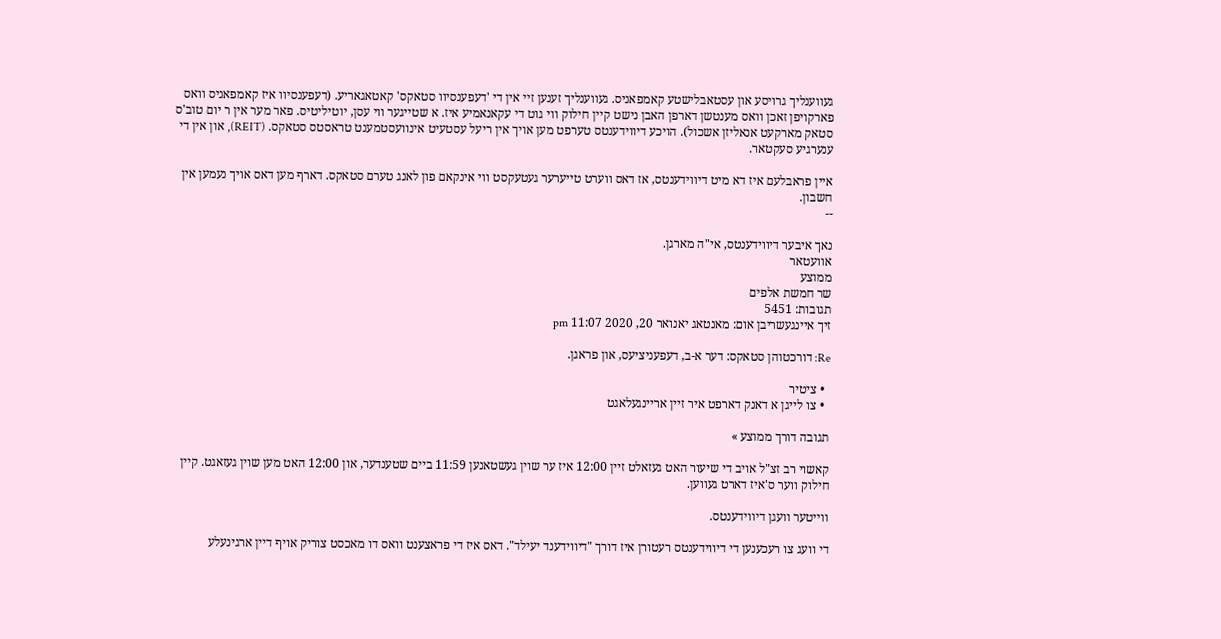געווענליך גרויסע און עסטאבלישטע קאמפאניס. געווענליך זענען זיי אין די 'דעפענסיוו סטאקס' קאטאגאריע. (דעפענסיוו איז קאמפאניס וואס פארקויפן זאכן וואס מענטשן דארפן האבן נישט קיין חילוק ווי גוט די עקאנאמיע איז. א שטייגער ווי עסן, יוטיליטיס. פאר מער אין ר יום טוב'ס סטאק מארקעט אנאליזן אשכול). הויכע דיווידענטס טערפט מען אויך אין ריעל עסטעיט אינוועסטמענט טראסטס סטאקס. (REIT), און אין די ענערגיע סעקטאר.

איין פראבלעם איז דא מיט דיווידענטס, אז דאס ווערט טייערער געטעקסט ווי אינקאם פון לאנג טערם סטאקס. דארף מען דאס אויך נעמען אין חשבון.
--

נאך איבער דיווידענטס, אי"ה מארגן.
אוועטאר
ממוצע
שר חמשת אלפים
תגובות: 5451
זיך איינגעשריבן אום: מאנטאג יאנואר 20, 2020 11:07 pm

Re: דורכטוהן סטאקס: דער א-ב, דעפעניציעס, און פראגן.

  • ציטיר
  • צו לייגן א דאנק דארפט איר זיין אריינגעלאגט

תגובה דורך ממוצע »

קאשוי רב זצ"ל אויב די שיעור האט געזאלט זיין 12:00 איז ער שוין געשטאנען 11:59 ביים שטענדער, און 12:00 האט מען שוין געזאגט. קיין חילוק ווער ס'איז דארט געווען.

ווייטער וועגן דיווידענטס.

די וועג צו רעכענען די דיווידענטס רעטורן איז דורך "דיווידענד יעילד". דאס איז די פראצענט וואס דו מאכסט צוריק אויף דיין ארגינעלע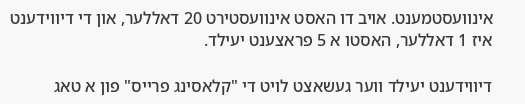אינוועסטמענט. אויב דו האסט אינוועסטירט 20 דאללער, און די דיווידענט איז 1 דאללער, האסטו א 5 פראצענט יעילד.

דיווידענט יעילד ווער געשאצט לויט די "קלאסינג פרייס" פון א טאג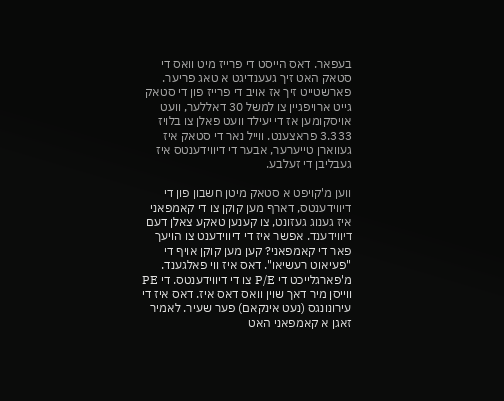בעפאר. דאס הייסט די פרייז מיט וואס די סטאק האט זיך געענדיגט א טאג פריער. פארשטייט זיך אז אויב די פרייז פון די סטאק גייט ארויפגיין צו למשל 30 דאללער, וועט אויסקומען אז די יעילד וועט פאלן צו בלויז 3.333 פראצענט. ווייל נאר די סטאק איז געווארן טייערער, אבער די דיווידענטס איז געבליבן די זעלבע.

ווען מ'קויפט א סטאק מיטן חשבון פון די דיווידענטס, דארף מען קוקן צו די קאמפאני איז גענוג געזונט, צו קענען טאקע צאלן דעם דיווידענד. אפשר איז די דיווידענט צו הויעך פאר די קאמפאני? קען מען קוקן אויף די "פעיאוט רעשיאו". דאס איז ווי פאלגענד. מ'פארגלייכט די P/E צו די דיווידענטס. די PE ווייסן מיר דאך שוין וואס דאס איז. דאס איז די עירונונגס (נעט אינקאם) פער שעיר. לאמיר זאגן א קאמפאני האט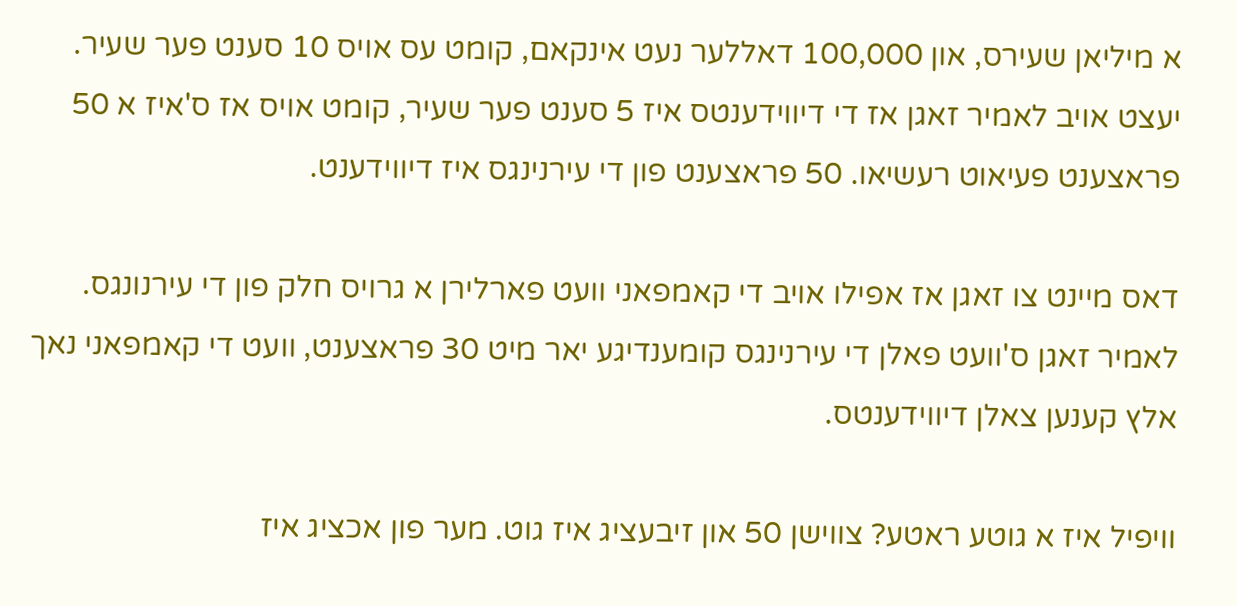א מיליאן שעירס, און 100,000 דאללער נעט אינקאם, קומט עס אויס 10 סענט פער שעיר. יעצט אויב לאמיר זאגן אז די דיווידענטס איז 5 סענט פער שעיר, קומט אויס אז ס'איז א 50 פראצענט פעיאוט רעשיאו. 50 פראצענט פון די עירנינגס איז דיווידענט.

דאס מיינט צו זאגן אז אפילו אויב די קאמפאני וועט פארלירן א גרויס חלק פון די עירנונגס. לאמיר זאגן ס'וועט פאלן די עירנינגס קומענדיגע יאר מיט 30 פראצענט, וועט די קאמפאני נאך אלץ קענען צאלן דיווידענטס.

וויפיל איז א גוטע ראטע? צווישן 50 און זיבעציג איז גוט. מער פון אכציג איז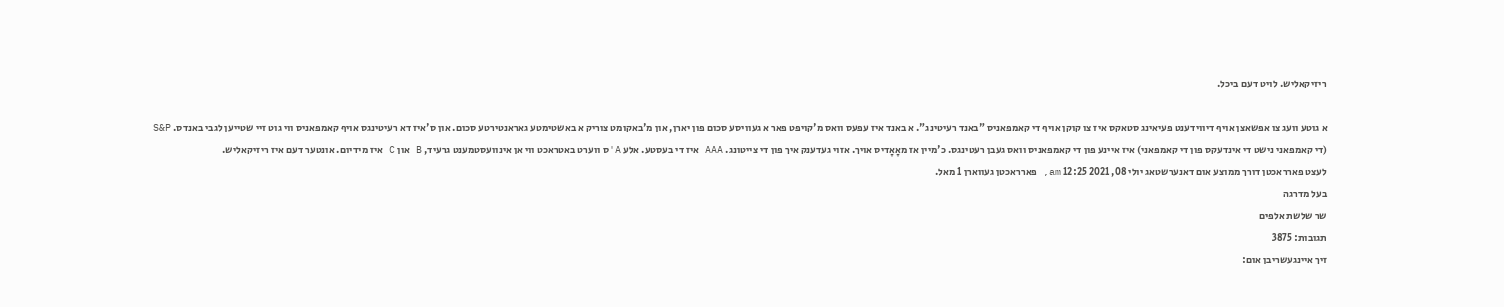ריזיקאליש. לויט דעם ביכל.

א גוטע וועג צו אפשאצן אויף דיווידענט פעיאינג סטאקס איז צו קוקן אויף די קאמפאניס "באנד רעיטינג". א באנד איז עפעס וואס מ'קויפט פאר א געוויסע סכום פון יארן, און מ'באקומט צוריק א באשטימטע גאראנטירטע סכום. און ס'איז דא רעיטינגס אויף קאמפאניס ווי גוט זיי שטייען לגבי באנדס. S&P (די קאמפאני נישט די אינדעקס פון די קאמפאני) איז איינע פון די קאמפאניס וואס געבן רעטינגס. כ'מיין אז מאָאָדיס אויך. אזוי געדענק איך פון די צייטונג. AAA איז די בעסטע. אלע A'ס ווערט באטראכט ווי אן אינוועסטמענט גרעיד, B און C איז מידיום. אונטער דעם איז ריזיקאליש.
לעצט פארראכטן דורך ממוצע אום דאנערשטאג יולי 08, 2021 12:25 am, פארראכטן געווארן 1 מאל.
בעל מדרגה
שר שלשת אלפים
תגובות: 3875
זיך איינגעשריבן אום: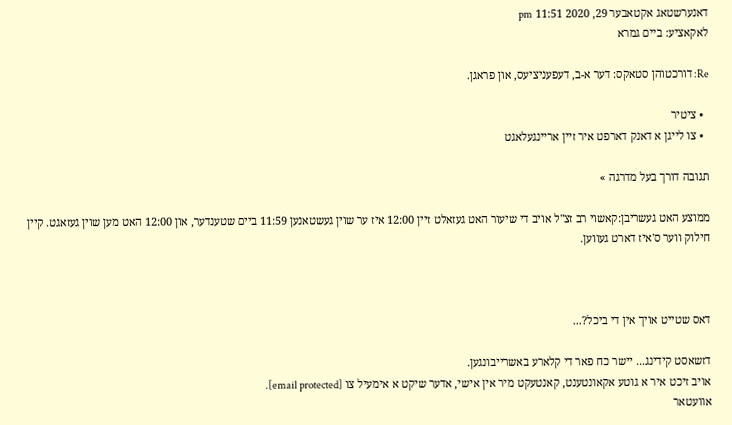דאנערשטאג אקטאבער 29, 2020 11:51 pm
לאקאציע: ביים גמרא

Re: דורכטוהן סטאקס: דער א-ב, דעפעניציעס, און פראגן.

  • ציטיר
  • צו לייגן א דאנק דארפט איר זיין אריינגעלאגט

תגובה דורך בעל מדרגה »

ממוצע האט געשריבן:קאשוי רב זצ"ל אויב די שיעור האט געזאלט זיין 12:00 איז ער שוין געשטאנען 11:59 ביים שטענדער, און 12:00 האט מען שוין געזאגט. קיין חילוק ווער ס'איז דארט געווען.



דאס שטייט אויך אין די ביכל?...

דזשאסט קידינג... יישר כח פאר די קלארע באשרייבונגען.
אויב זיכט איר א גוטע אקאונטענט, קאנטעקט מיר אין אישי, אדער שיקט א אימעיל צו [email protected].
אוועטאר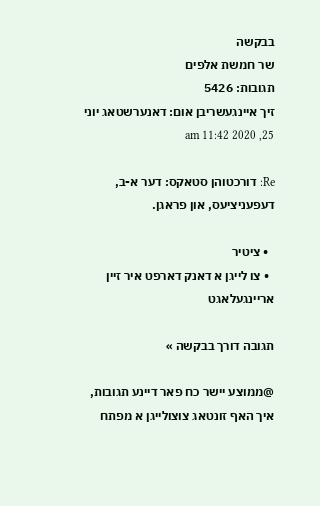בבקשה
שר חמשת אלפים
תגובות: 5426
זיך איינגעשריבן אום: דאנערשטאג יוני 25, 2020 11:42 am

Re: דורכטוהן סטאקס: דער א-ב, דעפעניציעס, און פראגן.

  • ציטיר
  • צו לייגן א דאנק דארפט איר זיין אריינגעלאגט

תגובה דורך בבקשה »

@ממוצע יישר כח פאר דיינע תגובות, איך האף זונטאג צוצולייגן א מפתח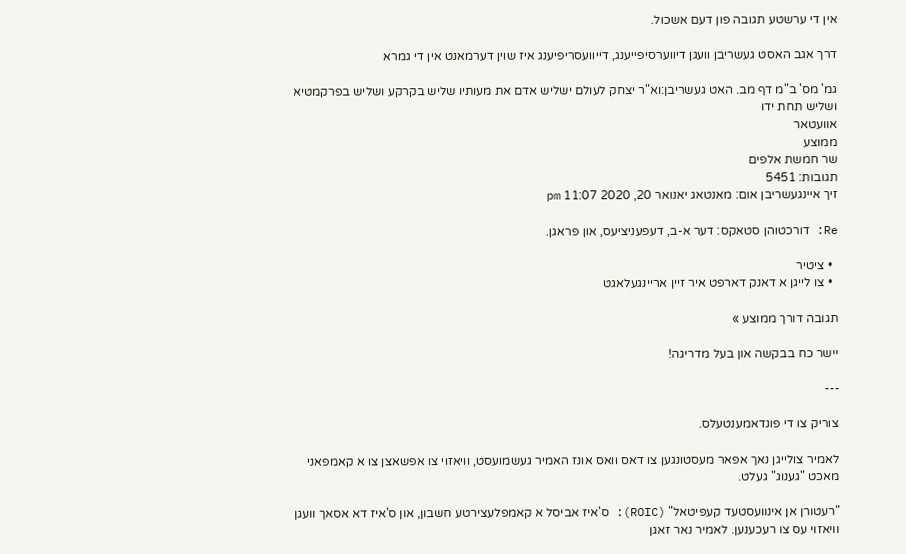אין די ערשטע תגובה פון דעם אשכול.

דרך אגב האסט געשריבן וועגן דיווערסיפייענג, דייוועסריפיענג איז שוין דערמאנט אין די גמרא

גמ' מס' ב"מ דף מב. האט געשריבן:וא"ר יצחק לעולם ישליש אדם את מעותיו שליש בקרקע ושליש בפרקמטיא ושליש תחת ידו
אוועטאר
ממוצע
שר חמשת אלפים
תגובות: 5451
זיך איינגעשריבן אום: מאנטאג יאנואר 20, 2020 11:07 pm

Re: דורכטוהן סטאקס: דער א-ב, דעפעניציעס, און פראגן.

  • ציטיר
  • צו לייגן א דאנק דארפט איר זיין אריינגעלאגט

תגובה דורך ממוצע »

יישר כח בבקשה און בעל מדריגה!

---

צוריק צו די פונדאמענטעלס.

לאמיר צולייגן נאך אפאר מעסטונגען צו דאס וואס אונז האמיר געשמועסט, וויאזוי צו אפשאצן צו א קאמפאני מאכט "גענוג" געלט.

"רעטורן אן אינוועסטעד קעפיטאל" (ROIC): ס'איז אביסל א קאמפלעצירטע חשבון, און ס'איז דא אסאך וועגן וויאזוי עס צו רעכענען. לאמיר נאר זאגן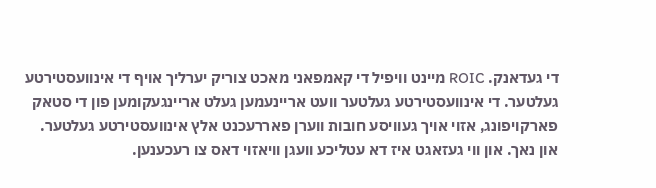די געדאנק. ROIC מיינט וויפיל די קאמפאני מאכט צוריק יערליך אויף די אינוועסטירטע געלטער. די אינוועסטירטע געלטער וועט אריינעמען געלט אריינגעקומען פון די סטאק פארקויפונג, אזוי אויך געוויסע חובות ווערן פאררעכנט אלץ אינוועסטירטע געלטער. און נאך. און ווי געזאגט איז דא עטליכע וועגן וויאזוי דאס צו רעכענען.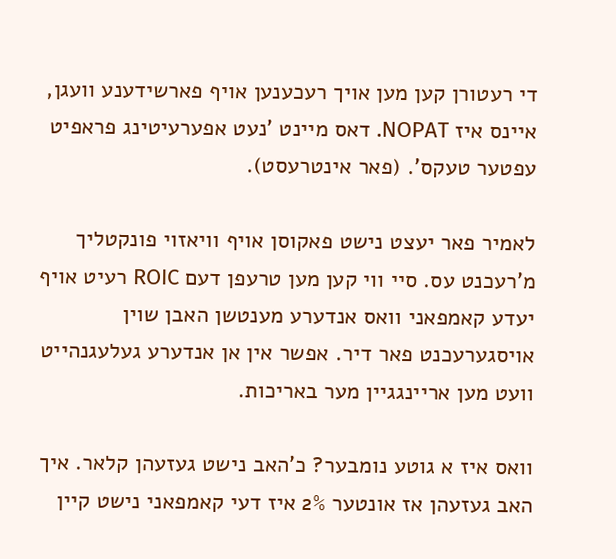די רעטורן קען מען אויך רעכענען אויף פארשידענע וועגן, איינס איז NOPAT. דאס מיינט 'נעט אפערעיטינג פראפיט עפטער טעקס'. (פאר אינטרעסט).

לאמיר פאר יעצט נישט פאקוסן אויף וויאזוי פונקטליך מ'רעכנט עס. סיי ווי קען מען טרעפן דעם ROIC רעיט אויף יעדע קאמפאני וואס אנדערע מענטשן האבן שוין אויסגערעכנט פאר דיר. אפשר אין אן אנדערע געלעגנהייט וועט מען אריינגגיין מער באריכות.

וואס איז א גוטע נומבער? כ'האב נישט געזעהן קלאר. איך האב געזעהן אז אונטער 2% איז דעי קאמפאני נישט קיין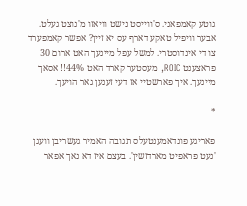גוטע קאמפאני. ס'ווייסט נישט וויאזו מ'נוצט געלט. אבער וויפיל טאקע דארף עס יא זיין? אפשר קאמפערד צו די אינדוסטרי. למשל עפל מיינעך האט ארום 30 פראצענט ROIC, מעסטער קארד האט 44%!! אסאך מיינעך. איך פארשטיי אז דעי זענען גאר הויעך.

*

פאריגע פונדאמענטעלס תגובה האמיר געשריבן וועגן 'נעט פראפיט מארדזשין'. בעצם איז דא נאך אפאר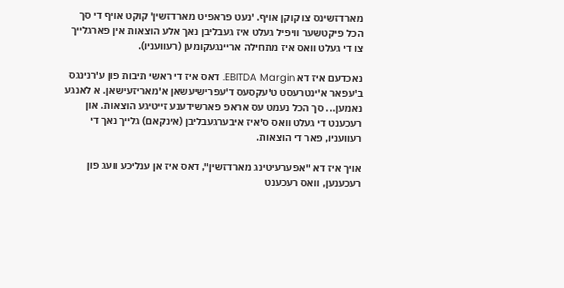מארדזשינס צו קוקן אויף. 'נעט פראפיט מארדזשין' קוקט אויף די סך הכל פיקטשער וויפיל געלט איז געבליבן נאך אלע הוצאות אין פארגלייך צו די געלט וואס איז מתחילה אריינגעקומען (רעוועניו).

נאכדעם איז דא EBITDA Margin. דאס איז די ראשי תיבות פון ע'רנינגס ב'עפאר א'ינטרעסט ט'עקסעס ד'עפרישיעשאן א'מאריזעישאן. א לאנגע נאמען... סך הכל נעמט עס אראפ פארשידענע זייטיגע הוצאות. און רעכענט די געלט וואס ס'איז איבערגעבליבן (אינקאם) גלייך נאך די רעוועניו, פאר די הוצאות.

אויך איז דא "אפערעיטינג מארדזשין", דאס איז אן ענליכע וועג פון רעכענען, וואס רעכענט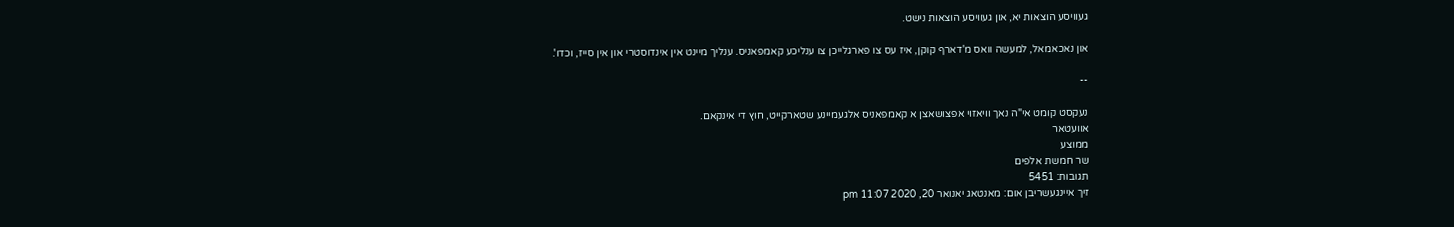געוויסע הוצאות יא, און געוויסע הוצאות נישט.

און נאכאמאל, למעשה וואס מ'דארף קוקן, איז עס צו פארגלייכן צו ענליכע קאמפאניס. ענליך מיינט אין אינדוסטרי און אין סייז, וכדו'.

--

נעקסט קומט אי"ה נאך וויאזוי אפצושאצן א קאמפאניס אלגעמיינע שטארקייט, חוץ די אינקאם.
אוועטאר
ממוצע
שר חמשת אלפים
תגובות: 5451
זיך איינגעשריבן אום: מאנטאג יאנואר 20, 2020 11:07 pm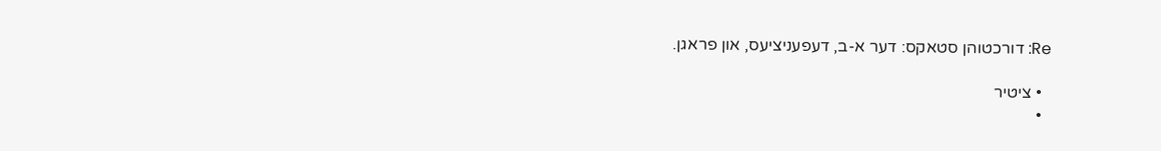Re: דורכטוהן סטאקס: דער א-ב, דעפעניציעס, און פראגן.

  • ציטיר
  •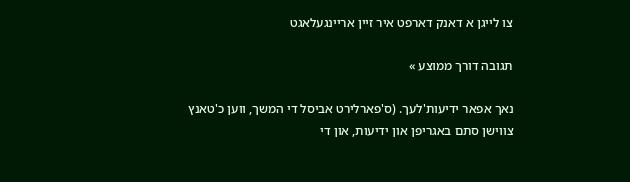צו לייגן א דאנק דארפט איר זיין אריינגעלאגט

תגובה דורך ממוצע »

נאך אפאר ידיעות'לעך. (ס'פארלירט אביסל די המשך, ווען כ'טאנץ צווישן סתם באגריפן און ידיעות, און די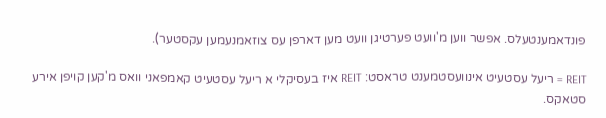פונדאמענטעלס. אפשר ווען מ'וועט פערטיגן וועט מען דארפן עס צוזאמנעמען עקסטער).

REIT = ריעל עסטעיט אינוועסטמענט טראסט: REIT איז בעסיקלי א ריעל עסטעיט קאמפאני וואס מ'קען קויפן אירע סטאקס.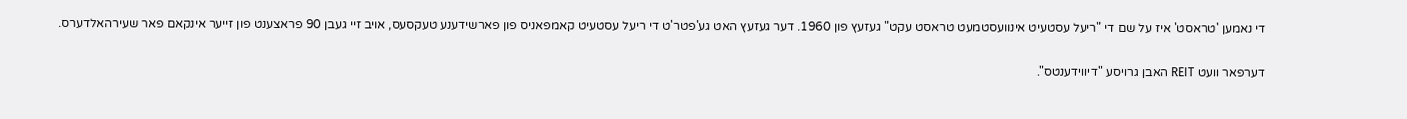די נאמען 'טראסט' איז על שם די "ריעל עסטעיט אינוועסטמעט טראסט עקט" געזעץ פון 1960. דער געזעץ האט גע'פטר'ט די ריעל עסטעיט קאמפאניס פון פארשידענע טעקסעס, אויב זיי געבן 90 פראצענט פון זייער אינקאם פאר שעירהאלדערס.

דערפאר וועט REIT האבן גרויסע "דיווידענטס".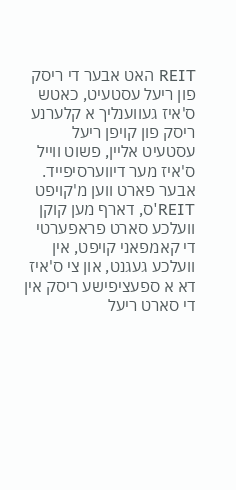REIT האט אבער די ריסק פון ריעל עסטעיט, כאטש ס'איז געווענליך א קלערנע ריסק פון קויפן ריעל עסטעיט אליין, פשוט ווייל ס'איז מער דיווערסיפייד. אבער פארט ווען מ'קויפט REIT'ס, דארף מען קוקן וועלכע סארט פראפערטי די קאמפאני קויפט, אין וועלכע געגנט, און צי ס'איז דא א ספעציפישע ריסק אין די סארט ריעל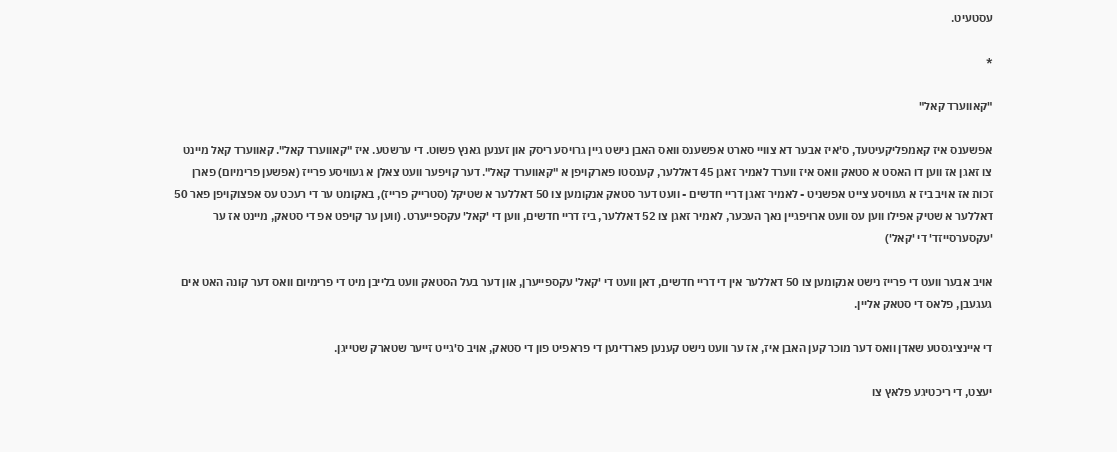עסטעיט.

*

"קאווערד קאל"

אפשענס איז קאמפליקעיטעד, ס'איז אבער דא צוויי סארט אפשענס וואס האבן נישט גיין גרויסע ריסק און זענען גאנץ פשוט. די ערשטע. איז "קאווערד קאל". קאווערד קאל מיינט צו זאגן אז ווען דו האסט א סטאק וואס איז ווערד לאמיר זאגן 45 דאללער, קענסטו פארקויפן א "קאווערד קאל". דער קויפער וועט צאלן א געוויסע פרייז (אפשען פרימיום) פארן זכות אז אויב ביז א געוויסע צייט אפשניט - לאמיר זאגן דריי חדשים - וועט דער סטאק אנקומען צו 50 דאללער א שטיקל (סטרייק פרייז), באקומט ער די רעכט עס אפצוקויפן פאר 50 דאללער א שטיק אפילו ווען עס וועט ארויפגיין נאך העכער, לאמיר זאגן צו 52 דאללער, ביז דריי חדשים, ווען די 'קאל' עקספייערט. (ווען ער קויפט אפ די סטאק, מיינט אז ער 'עקסערסייזד' די 'קאל')

אויב אבער וועט די פרייז נישט אנקומען צו 50 דאללער אין די דריי חדשים, דאן וועט די 'קאל' עקספייערן, און דער בעל הסטאק וועט בלייבן מיט די פרימיום וואס דער קונה האט אים געגעבן, פלאס די סטאק אליין.

די איינציגסטע שאדן וואס דער מוכר קען האבן איז, אז ער וועט נישט קענען פארדינען די פראפיט פון די סטאק, אויב ס'גייט זייער שטארק שטייגן.

יעצט, די ריכטיגע פלאץ צו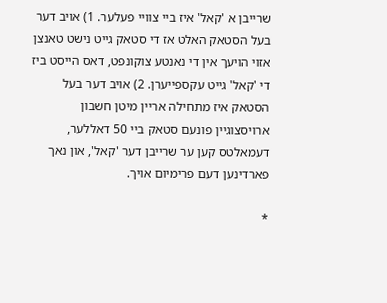שרייבן א 'קאל' איז ביי צוויי פעלער. 1) אויב דער בעל הסטאק האלט אז די סטאק גייט נישט טאנצן אזוי הויעך אין די נאנטע צוקונפט, דאס הייסט ביז די 'קאל' גייט עקספייערן. 2) אויב דער בעל הסטאק איז מתחילה אריין מיטן חשבון ארויסצוגיין פונעם סטאק ביי 50 דאללער, דעמאלטס קען ער שרייבן דער 'קאל', און נאך פארדינען דעם פרימיום אויך.

*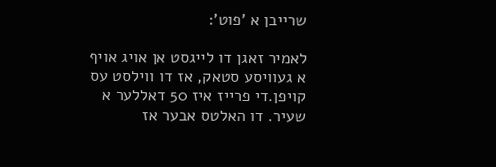שרייבן א 'פוט':

לאמיר זאגן דו לייגסט אן אויג אויף א געוויסע סטאק, אז דו ווילסט עס קויפן.די פרייז איז 50 דאללער א שעיר. דו האלטס אבער אז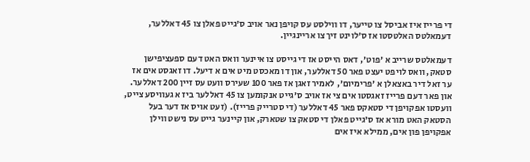די פרייז איז אביסל צו טייער, דו ווילסט עס קויפן נאר אויב ס'גייט פאלן צו 45 דאללער, דעמאלטס האלטסטו אז ס'לוינט זיך צו אריינגיין.

דעמאלטס שרייב א 'פוט', דאס הייסט אז די גייסט צו איינער וואס האט דעם ספעציפישן סטאק, וואס לויפט יעצט פאר 50 דאללער, און דו מאכסט מיט אים א דיעל. דו זאגסט אים אז ער זאל דיר באצאלן א 'פרימיום', לאמיר זאגן אז פאר 100 שעירס וועט עס זיין 200 דאללער. און פאר דעם פרייז זאגסטו אים צי אז אויב ס'גייט אנקומען צו 45 דאללער ביז א געוויסע צייט, וועסטו אפקויפן די סטאקס פאר 45 דאללער (די סטרייק פרייז). (זעט אויס אז דער בעל הסטאק האט מורא אז ס'גייט פאלן די סטאק צו שטארק, און קיינער גייט עס נישט ווילן אפקויפן פון אים, ממילא איז אים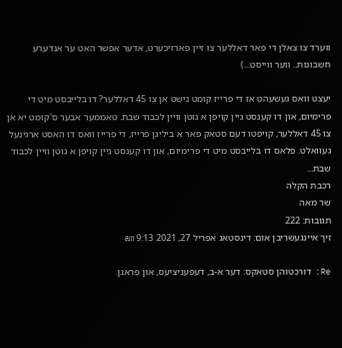ווערד צו צאלן די פאר דאללער צו זיין פארזיכערט, אדער אפשר האט ער אנדערע חשבונות.. ווער ווייסט...)

יעצט וואס געשעהט אז די פרייז קומט נישט אן צו 45 דאללער? דו בלייבסט מיט די פרימיום, און דו קענסט גיין קויפן א גוטן וויין לכבוד שבת. טאממער אבער ס'קומט יא אן צו 45 דאללער, קויפטו דעם סטאק פאר א ביליגן פרייז, די פרייז וואס דו האסט ארגינעל געוואלט. פלאס דו בלייבסט מיט די פרימיום, און דו קענסט גיין קויפן א גוטן וויין לכבוד שבת...
רכבת הקלה
שר מאה
תגובות: 222
זיך איינגעשריבן אום: דינסטאג אפריל 27, 2021 9:13 am

Re: דורכטוהן סטאקס: דער א-ב, דעפעניציעס, און פראגן.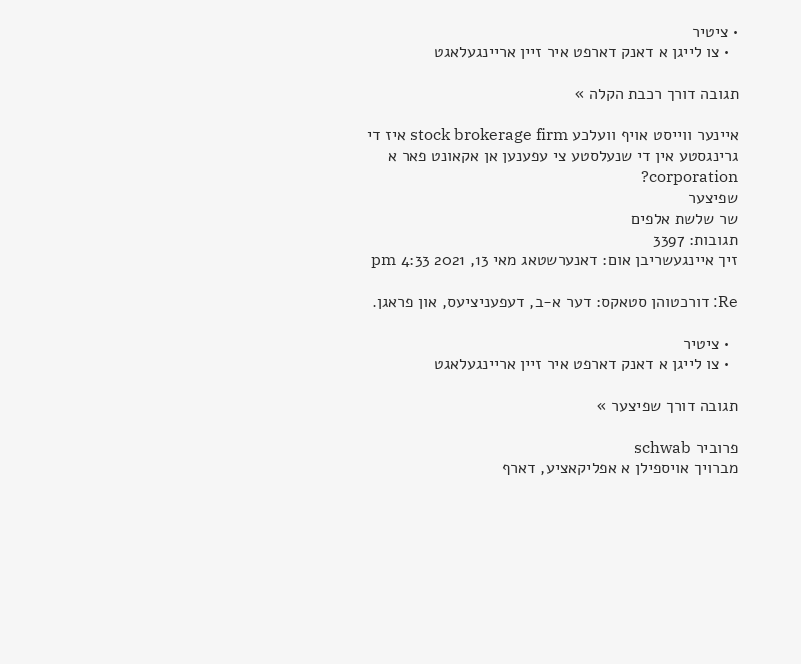• ציטיר
  • צו לייגן א דאנק דארפט איר זיין אריינגעלאגט

תגובה דורך רכבת הקלה »

איינער ווייסט אויף וועלכע stock brokerage firm איז די גרינגסטע אין די שנעלסטע צי עפענען אן אקאונט פאר א corporation?
שפיצער
שר שלשת אלפים
תגובות: 3397
זיך איינגעשריבן אום: דאנערשטאג מאי 13, 2021 4:33 pm

Re: דורכטוהן סטאקס: דער א-ב, דעפעניציעס, און פראגן.

  • ציטיר
  • צו לייגן א דאנק דארפט איר זיין אריינגעלאגט

תגובה דורך שפיצער »

פרוביר schwab
מברויך אויספילן א אפליקאציע, דארף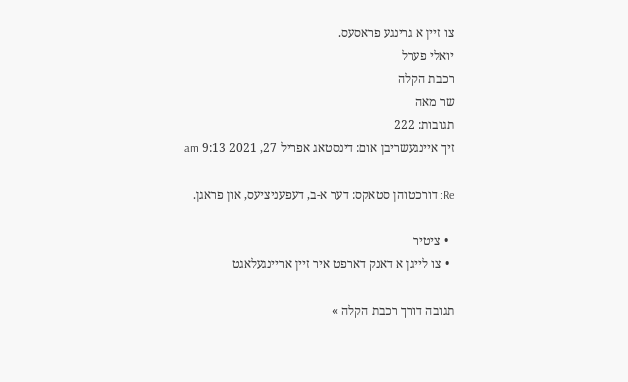צו זיין א גרינגע פראסעס.
יואלי פערל
רכבת הקלה
שר מאה
תגובות: 222
זיך איינגעשריבן אום: דינסטאג אפריל 27, 2021 9:13 am

Re: דורכטוהן סטאקס: דער א-ב, דעפעניציעס, און פראגן.

  • ציטיר
  • צו לייגן א דאנק דארפט איר זיין אריינגעלאגט

תגובה דורך רכבת הקלה »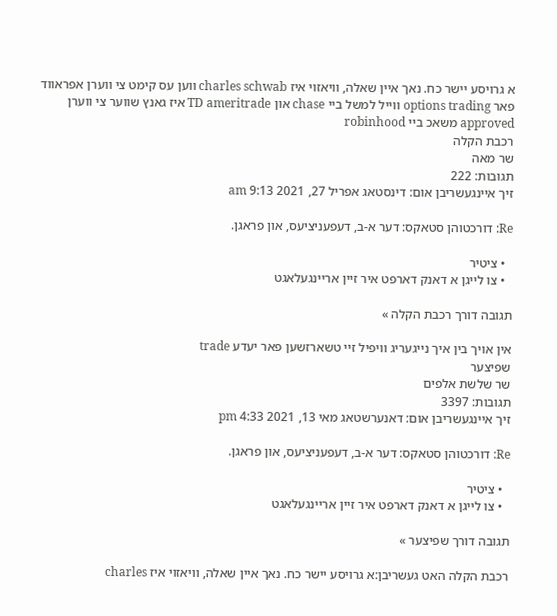א גרויסע יישר כח. נאך איין שאלה, וויאזוי איז charles schwab ווען עס קימט צי ווערן אפראווד פאר options trading ווייל למשל ביי chase און TD ameritrade איז גאנץ שווער צי ווערן approved משאכ ביי robinhood
רכבת הקלה
שר מאה
תגובות: 222
זיך איינגעשריבן אום: דינסטאג אפריל 27, 2021 9:13 am

Re: דורכטוהן סטאקס: דער א-ב, דעפעניציעס, און פראגן.

  • ציטיר
  • צו לייגן א דאנק דארפט איר זיין אריינגעלאגט

תגובה דורך רכבת הקלה »

אין אויך בין איך נייגעריג וויפיל זיי טשארזשען פאר יעדע trade
שפיצער
שר שלשת אלפים
תגובות: 3397
זיך איינגעשריבן אום: דאנערשטאג מאי 13, 2021 4:33 pm

Re: דורכטוהן סטאקס: דער א-ב, דעפעניציעס, און פראגן.

  • ציטיר
  • צו לייגן א דאנק דארפט איר זיין אריינגעלאגט

תגובה דורך שפיצער »

רכבת הקלה האט געשריבן:א גרויסע יישר כח. נאך איין שאלה, וויאזוי איז charles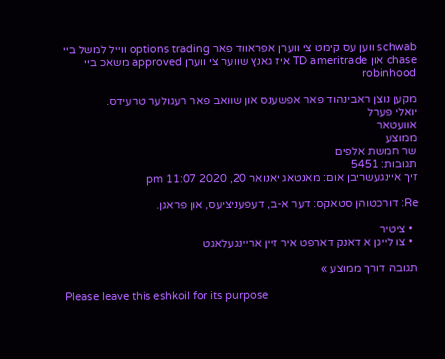schwab ווען עס קימט צי ווערן אפראווד פאר options trading ווייל למשל ביי chase און TD ameritrade איז גאנץ שווער צי ווערן approved משאכ ביי robinhood

מקען נוצן ראבינהוד פאר אפשענס און שוואב פאר רעגולער טרעידס.
יואלי פערל
אוועטאר
ממוצע
שר חמשת אלפים
תגובות: 5451
זיך איינגעשריבן אום: מאנטאג יאנואר 20, 2020 11:07 pm

Re: דורכטוהן סטאקס: דער א-ב, דעפעניציעס, און פראגן.

  • ציטיר
  • צו לייגן א דאנק דארפט איר זיין אריינגעלאגט

תגובה דורך ממוצע »

Please leave this eshkoil for its purpose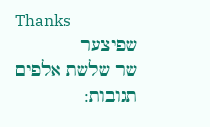Thanks
שפיצער
שר שלשת אלפים
תגובות: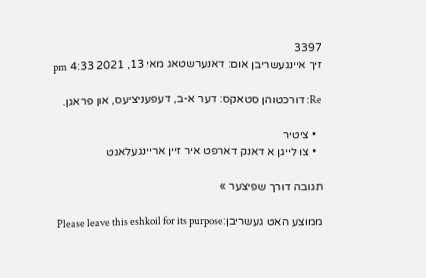3397
זיך איינגעשריבן אום: דאנערשטאג מאי 13, 2021 4:33 pm

Re: דורכטוהן סטאקס: דער א-ב, דעפעניציעס, און פראגן.

  • ציטיר
  • צו לייגן א דאנק דארפט איר זיין אריינגעלאגט

תגובה דורך שפיצער »

ממוצע האט געשריבן:Please leave this eshkoil for its purpose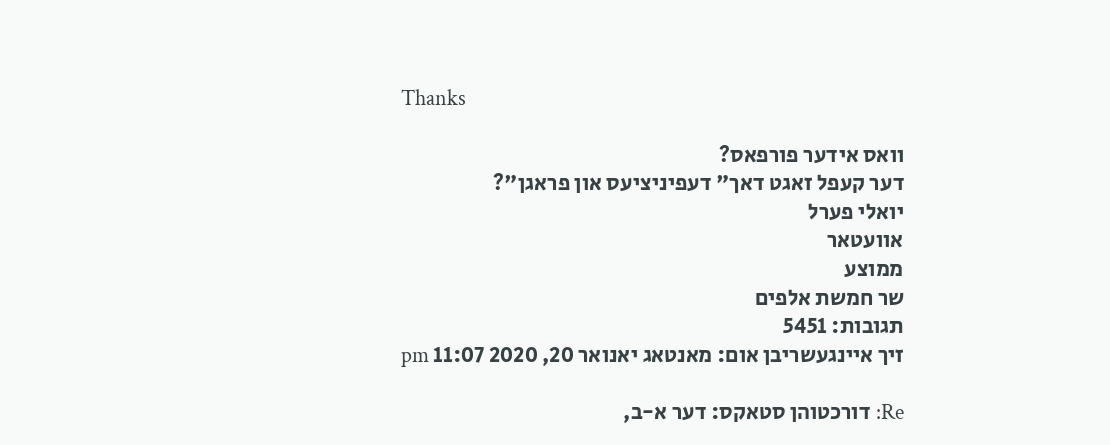Thanks

וואס אידער פורפאס?
דער קעפל זאגט דאך" דעפיניציעס און פראגן"?
יואלי פערל
אוועטאר
ממוצע
שר חמשת אלפים
תגובות: 5451
זיך איינגעשריבן אום: מאנטאג יאנואר 20, 2020 11:07 pm

Re: דורכטוהן סטאקס: דער א-ב,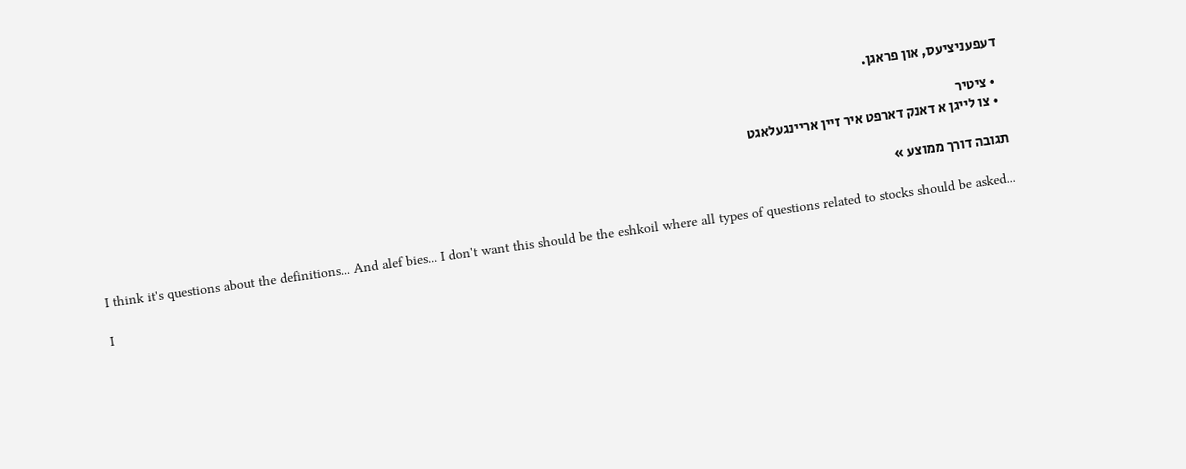דעפעניציעס, און פראגן.

  • ציטיר
  • צו לייגן א דאנק דארפט איר זיין אריינגעלאגט

תגובה דורך ממוצע »

I think it's questions about the definitions... And alef bies... I don't want this should be the eshkoil where all types of questions related to stocks should be asked...

I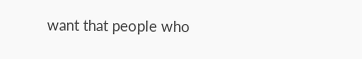want that people who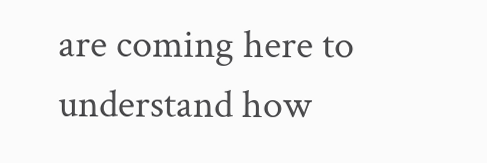are coming here to understand how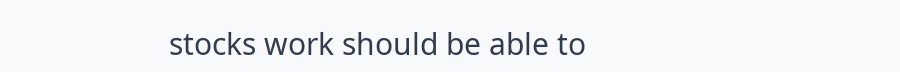stocks work should be able to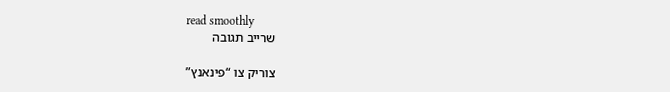read smoothly
שרייב תגובה

צוריק צו “פינאנץ”